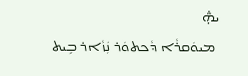ܞ
 ܡܝܘܿܩܪܵܐ ܕܵܟܬܘܿܪ ܢܲܙܵܐܪ ܒܹܝܬ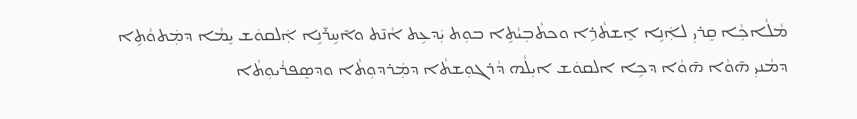ܡܵܠܵܐܟܼܵܐ ܩܸܪܝܼ ܠܐܲܢܹܐ ܐܸܫܬܵܪܹܐ ܘܟܬܵܒܼܝܵܬܹܐ ܒܘܼܬ ܝܲܕܥܹܬ ܐܵܢ̄ܬ ܘܐ̄ܚܹܪ̄ܢܹܐ ܐܲܠܩܘܿܫ ܝܸܡܵܐ ܕܡܲܬܘܵܬܹܐ ܕܡܵܢܝܼ ܗ̄ܘܵܐ ܗ̄ܘܵܐ ܕܟܹܐ ܐܠܩܘܿܫ ܐܝܼܠܵܗ ܕܵܪܓܘܼܫܬܵܐ ܕܡܲܪܕܘܼܬܵܐ ܘܕܤܸܦܪܵܝܘܼܬܵܐ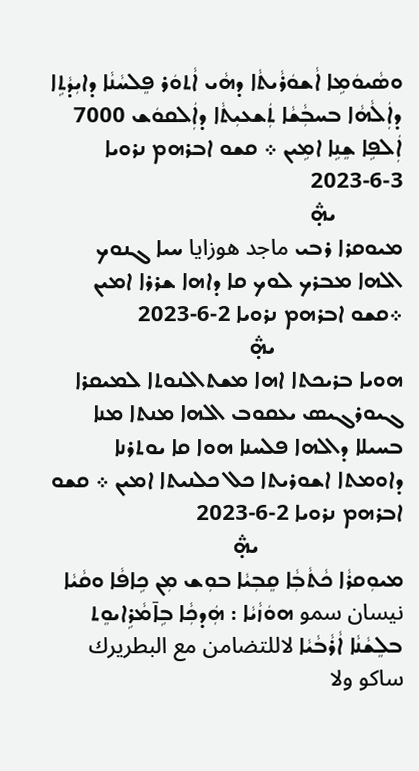ܘܣܵܝܘܿܡܹܐ ܐܵܫܘܿܪܵܝܬܵܐ ܕܗܵܝ ܐܵܬܘܿܪ ܦܸܠܚܵܢܵܐ ܕܐܝܼܕܵܬܹܐ ܕܐܲܠܵܗܵܐ ܒܚܒܼܵܫܵܐ ܬܲܫܥܝܼܬܵܐ ܕܐܲܠܩܘܿܫ 7000 ܐܲܠܦܹܐ ܫܸܢܹܐ ܐܡܹܝܢ ܀ ܩܫܘ ܐܒܪܗܡ ܢܪܘܝܐ 3-6-2023
            ܞ
ܡܝܘܩܪܐ ܪܒܝ ماجد هوزايا ܚܝܐ ܓܢܘܟ ܐܠܗܐ ܡܒܪܟ ܠܘܟ ܩܐ ܕܐܗܐ ܫܪܪܐ ܐܡܝܢ ܀ܩܫܘ ܐܒܪܗܡ ܢܪܘܝܐ 2-6-2023
                       ܞ
ܗܘܝܐ ܒܪܝܟܬܐ ܐܗܐ ܡܫܬܐܠܢܘܬܐ ܠܡܝܩܪܐ ܓܝܘܪܓܝܣ ܝܥܩܘܒ ܐܠܗܐ ܡܢܬܐ ܡܢܐ ܒܚܝܠܐ ܕܐܠܗܐ ܦܠܚܢܐ ܗܘܐ ܩܐ ܝܘܬܪܢܐ ܕܐܘܡܬܐ ܐܫܘܪܝܬܐ ܟܠ ܟܠܢܝܬܐ ܐܡܝܢ ܀ ܩܫܘ ܐܒܪܗܡ ܢܪܘܝܐ 2-6-2023
                          ܞ
ܡܝܘܼܩܪܵܐ ܟܵܬܵܒܼܵܐ ܩܸܒܼܝܵܐ ܒܘܼܫ ܡܼܢ ܟܹܐܦܵܐ ܘܩܵܝܵܐ نيسان سمو ܗܘܿܙܵܝܵܐ : ܗܲܕܟܼܵܐ ܒܹܐ̄ܡܵܪܹܐܝܘܸܬ ܒܠܸܫܵܢܵܐ ܐܵܪܵܒܵܝܵܐ لاللتضامن مع البطريرك ساكو ولا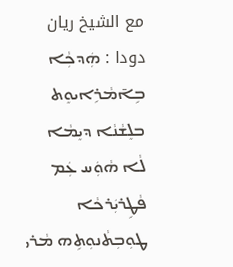مع الشيخ ريان دودا : ܗܲܕܟܼܵܐ ܒܹܐ̄ܡܵܪܹܐܝܘܸܬ ܒܠܸܫܵܢܵܐ ܕܝܸܡܵܐ ܠܵܐ ܗܵܘܲܚ ܥܲܡ ܦܵܛܹܪܝܲܪܟܵܐ ܛܘܼܒܼܬܵܢܘܼܬܹܗ ܡܵܪܝ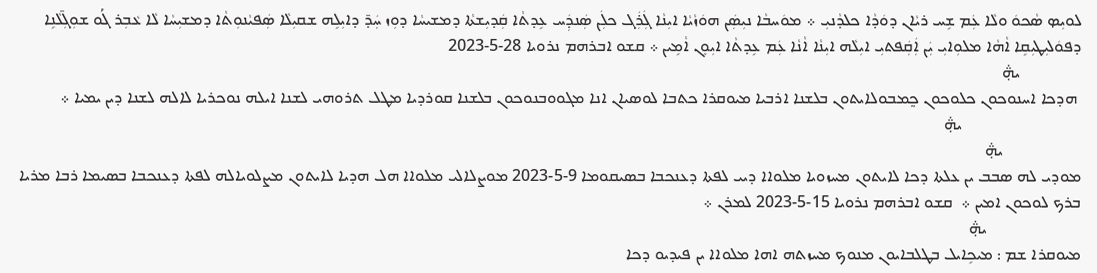ܠܘܝܼܤ ܤܵܟܘܿ ܘܠܵܐ ܥܲܡ ܫܹܚ ܪܝܵܐܢ ܕܘܿܕܵܐ ܟܠܕܵܢܝܼ ܀ ܡܘܿܚܒܵܐ ܢܝܼܤܲܢ ܗܘܿܙܵܝܵܐ ܐܝܼܢܵܐ ܓܲܪܲܓ ܟܠܲܢ ܤܲܢܕܲܚ ܥܹܕܬܵܐ ܩܲܕܝܼܫܬܵܐ ܕܡܫܝܚܵܐ ܕܘܼܙ ܚܲܕ̄ ܕܐܝܼܠܹܗ ܫܩܝܼܠܵܐ ܤܲܦܝܵܢܘܼܬܵܐ ܕܡܫܝܼܚܵܐ ܠܵܐ ܥܵܒܼܪ ܓܳܘ ܫܘܼܓܼ̄ܠܵܢܹܐ ܕܦܘܿܠܝܼܛܝܼܩܹܐ ܐܵܗܵܐ ܡܠܘܼܐܝܼ ܝܲܢ ܐܲܩܲܦܬܝܼ ܐܝܼܠܵܗ ܐܝܼܢܵܐ ܐܵܢܵܐ ܥܲܡ ܥܹܕܬܵܐ ܐܝܼܘܸܢ ܐܵܡܹܝܢ ܀ ܩܫܘ ܐܒܪܗܡ ܢܪܘܝܐ 28-5-2023
               ܞ
 ܗܕܟܐ ܐܚܢܘܟܘܢ ܟܠܘܟܘܢ ܟ̰ܡܒܘܠܐܝܬܘܢ ܒܠܫܢܐ ܐܪܒܝܐ ܡܝܘܩܪܐ ܟܬܒܐ ܠܘܣܝܐܢ ܐܢܐ ܡܓܘܘܒܢܘܟܘܢ ܒܠܫܢܐ ܩܘܪܕܝܐ ܡܛܠ ܬܪܘܗܝ ܠܫܢܐ ܐܝܠܗ ܢܘܟܪܝܐ ܠܐܠܗ ܠܫܢܐ ܕܝܢ ܝܡܝܐ ܀
                             ܞ
                   ܞ
ܡܘܕܝ ܠܗ ܤܒܒ ܝܢ ܥܠܬܐ ܕܟܐ ܠܐܝܬܘܢ ܡܚܙܘܝܐ ܡܠܘܐܐ ܕܝܝ ܠܦܬܐ ܕܥܢܟܒܐ ܒܤܝܩܘܡܐ 9-5-2023 ܡܘܨܠܐܠܝ ܡܠܘܐܐ ܗܠ ܗܕܝܐ ܠܐܝܬܘܢ ܡܨܠܘܝܐܠܗ ܠܦܬܐ ܕܥܢܟܒܐ ܒܤܝܡܐ ܪܒܐ ܡܪܝܐ ܒܪܟ ܠܘܟܘܢ ܐܡܝܢ ܀  ܩܫܘ ܐܒܪܗܡ ܢܪܘܝܐ 15-5-2023 ܠܡܪܢ ܀
                       ܞ
ܡܝܘܩܪܐ ܫܡ : ܡܝܟܹܐܝܠ ܒܛܠܒܐܝܘܢ ܡܢܘܟ ܡܚܙܬܗ ܐܗܐ ܡܠܘܐܐ ܝܢ ܦܝܕܝܘ ܕܟܐ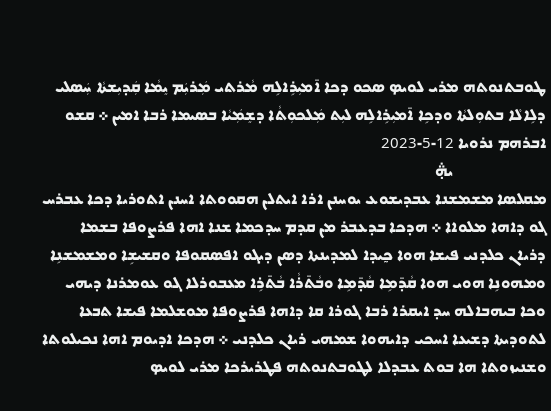ܛܘܒܬܢܘܬܗ ܡܪܝ ܠܘܝܤ ܤܟܘ ܕܟܐ ܐ̄ܡܝܼܪܹܐܠܹܗ ܡܵܪܬܝ ܡܲܪܝܲܡ ܝܸܡܵܐ ܩܲܕܝܼܫܬܵܐ ܚܲܤܠܝ ܕܠܹܐܠܵܐ ܒܬܘܼܠܬܵܐ ܘܕܟܹܐ ܐ̄ܡܝܼܪܹܐܠܹܗ ܠܝܼܬ ܡܲܠܟܘܼܬܵܐ ܕܫܸܡܲܝܵܐ ܒܤܝܡܐ ܪܒܐ ܐܡܝܢ ܀ ܩܫܘ ܐܒܪܗܡ ܢܪܘܝܐ 12-5-2023
                         ܞ
ܡܩܠܤܐ ܡܫܡܫܢܐ ܥܒܕܝܫܘܥ ܝܘܚܢܢ ܐܪܐ ܐܝܬܠܢ ܗܩܘܘܬܐ ܐܚܢܢ ܐܬܘܪܝܐ ܕܟܐ ܥܒܪܚ ܓܘ ܕܐܗܐ ܡܠܘܐܐ ܀ ܗܕܟܐ ܒܕܥܒܪ ܡܢ ܩܕܡ ܚܕܟܡܐ ܫܢܐ ܐܗܐ ܦܪܨܘܦܐ ܒܫܡܐ ܕܪܝܐܢ ܟܠܕܢܝ ܦܝܫܐ ܗܘܐ ܟ̰ܝܕܐ ܠܡܕܝܢܬܐ ܕܤܢ ܕܝܓܘ ܐܦܣܩܘܦܐ ܘܩܫܝܫܹܐ ܘܡܫܡܫܢܹܐ ܘܡܗܘܢܹܐ ܗܘܝ ܗܘܐ ܩܵܕ̄ܡܹܐ ܩܵܕ̄ܡܹܐ ܘܒܵܬ̄ܪܵܐ ܒܵܬ̄ܪܹܐ ܡܥܒܘܪܠܐ ܓܘ ܥܘܡܪܢܐ ܕܝܗܝ ܘܟܐ ܒܝܗܒܐܠܗ ܚܕ ܐܝܩܪܐ ܪܒܐ ܓܘܪܐ ܩܐ ܕܐܗܐ ܦܪܨܘܦܐ ܡܘܫܠܡܐ ܦܝܫܐ ܬܒܥܐ ܠܬܘܕܝܬܐ ܕܫܝܥܐ ܐܚܟܝ ܕܐܝܗܘܐ ܫܡܗܝ ܪܝܐܢ ܟܠܕܢܝ ܀ ܗܕܟܐ ܐܕܝܘܡ ܐܗܐ ܢܟܝܠܘܬܐ ܘܫܢܝܙܘܬܐ ܗܐ ܒܘܬ ܥܒܕܠܐ ܠܛܘܒܬܢܘܬܗ ܦܛܪܝܪܟܐ ܡܪܝ ܠܘܝܤ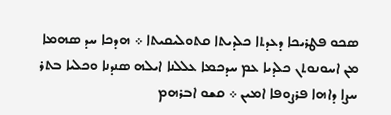ܣܟܘ ܦܛܪܝܟܐ ܕܥܕܬܐ ܟܠܕܝܬܐ ܩܬܘܠܝܩܝܬܐ ܀ ܗܕܟܐ ܚܕ ܤܗܡܐ ܡܢ ܐܚܘܢܘܬܢ ܟܠܕܝܐ ܥܡ ܚܕܟܡܐ ܥܠܠܢܐ ܐܝܠܗ ܤܢܕܢܐ ܘܟܠܝܐ ܒܬܪ ܚܨܐ ܕܐܗܐ ܦܪܨܘܦܐ ܐܡܝܢ ܀ ܩܫܘ ܐܒܪܗܡ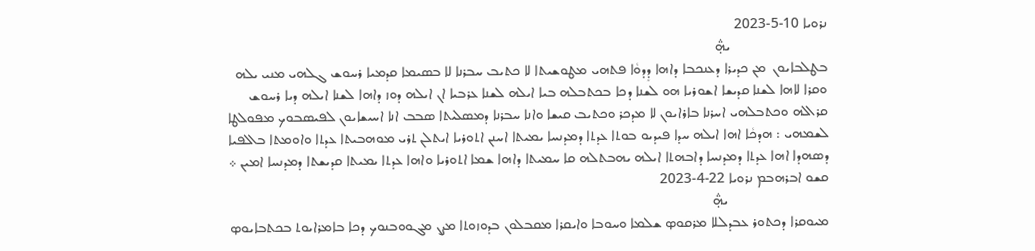ܢܪܘܝܐ 10-5-2023
                           ܞ
ܒܛܠܒܐܝܘܢ  ܡܢ ܟܕܝܪܐ ܕܥܢܟܒܐ ܕܐܗܐ ܕܸܕܘܵܐ ܦܬܗܝ ܡܛܘܫܝܬܐ ܠܐ ܟܬܝܒ ܚܒܪܢܐ ܠܐ ܒܣܝܡܐ ܩܕܡܝܐ ܪܚܘܫ ܓܠܗܝ ܡܢܝ ܝܠܗ ܘܩܪܐ ܠܐܗܐ ܠܫܢܐ ܩܕܝܫܐ ܐܫܘܪܝܐ ܗܘ ܠܫܢܐ ܕܟܐ ܒܟܬܒܠܗ ܒܝܐ ܐܝܠܗ ܠܫܢܐ ܥܪܒܝܐ ܐܢ ܐܝܠܗ ܕܘܙ ܕܐܗܐ ܠܫܢܐ ܐܝܠܗ ܕܝܐ ܪܚܘܫ ܩܪܐܠܗ ܘܟܬܒܠܗܝ ܐܚܪܢܐ ܒܐܪܐܝܘܢ ܠܐ ܡܕܟܪ ܘܟܬܝܒ ܩܝܫܐ ܘܐܢܐ ܚܒܪܢܐ ܕܡܣܠܝܬܐ ܣܒܒ ܐܢܐ ܐܚܝܫܐܝܘܢ ܠܦܝܤܒܘܟ ܡܦܘܠܛܐ ܠܫܡܗܝ : ܗܕܟܵܐ ܐܗܐ ܐܝܠܗ ܚܕܐ ܦܝܕܝܘ ܒܘܬܐ ܥܕܬܐ ܕܡܕܢܚܐ ܝܡܝܬܐ ܐܚܢܢ ܐܬܘܪܝܐ ܐܝܬܠܢ ܬܪܝ ܡܘܗܒܝܬܐ ܥܕܬܐ ܘܐܘܡܬܐ ܒܐܠܦܝܐ ܕܤܗܕܐ ܐܗܐ ܥܕܬܐ ܕܡܕܢܚܐ ܕܐܒܗܬܐ ܐܝܠܗ ܝܗܒܬܠܗ ܩܐ ܚܡܝܬܐ ܕܐܗܐ ܫܡܐ ܐܬܘܪܝܐ ܘܐܗܐ ܥܕܬܐ ܝܡܝܬܐ ܩܕܝܫܬܐ ܕܡܕܢܚܐ ܐܡܝܢ ܀  ܩܫܘ ܐܒܪܗܒܡ ܢܪܘܝܐ 22-4-2023
                            ܞ
ܡܝܘܩܪܐ ܕܟܬܘܪ ܥܒܕܠܠܐ ܡܪܩܘܤ ܫܠܡܐ ܘܚܘܒܐ ܘܐܝܩܪܐ ܡܩܒܠܘܢ ܒܕܘܙܘܬܐ ܡܨܢ ܡܓܘܘܒܢܘܟ ܕܟܐ ܒܐܡܪܐܝܘܬ ܒܟܬܒܐܝܘܤ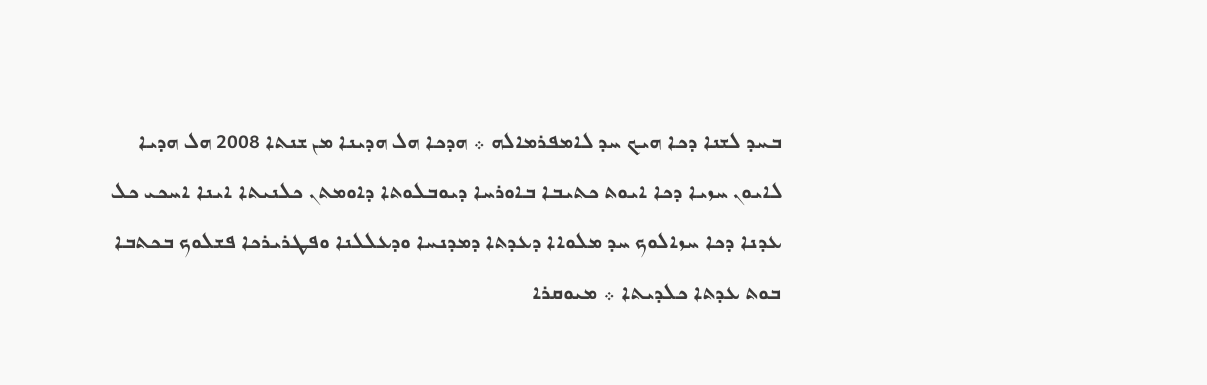ܒܚܕ ܠܫܢܐ ܕܟܐ ܗܝܟ ܚܕ ܠܐܡܦܪܡܐܠܗ ܀ ܗܕܟܐ ܗܠ ܗܕܝܢܐ ܡܢ ܫܢܬܐ 2008 ܗܠ ܗܕܝܐ ܠܐܝܘܢ ܚܙܝܐ ܕܟܐ ܐܝܘܬ ܟܬܝܒܐ ܒܐܘܪܚܐ ܕܝܘܒܠܘܬܐ ܕܐܘܡܬܢ ܟܠܢܝܬܐ ܐܝܢܐ ܐܚܟܝ ܟܠ ܥܕܢܐ ܕܟܐ ܚܙܐܠܘܟ ܚܕ ܡܠܘܐܐ ܕܥܕܬܐ ܕܡܕܢܚܐ ܘܕܥܠܠܢܐ ܘܦܛܪܝܪܟܐ ܦܫܠܘܟ ܒܟܬܒܐ ܒܘܬ ܥܕܬܐ ܟܠܕܝܬܐ ܀ ܡܝܘܩܪܐ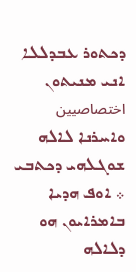ܕܟܬܘܪ ܥܒܕܠܠܐ ܐܢܝ ܡܢܝܬܘܢ اختصاصيين ܘܐܚܪܢܐ ܠܐܠܗ ܫܘܓܠܗܝ ܕܟܬܒܝ ܀ ܐܘܦ ܗܕܝܐ ܒܐܡܪܐܝܘܢ ܗܘ ܕܠܐܠܗ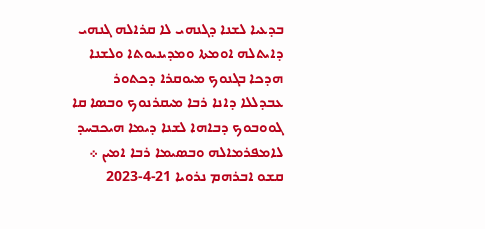ܒܕܥܝܐ ܠܫܢܐ ܕܓܢܗܝ ܠܐ ܩܪܐܠܗ ܓܢܗܝ ܕܐܝܬܠܗ ܐܘܡܬܐ ܘܡܕܝܢܝܘܬܐ ܘܠܫܢܐ ܗܕܟܐ ܒܓܢܘܟ ܡܝܘܩܪܐ ܕܟܬܘܪ ܥܒܕܠܠܐ ܕܐܢܐ ܪܒܐ ܡܝܩܪܢܘܟ ܘܒܤܐ ܩܐ ܓܘܘܒܘܟ ܕܒܐܗܐ ܠܫܢܐ ܕܝܡܐ ܗܝܟܒܚܕ ܠܐܡܦܪܡܐܠܗ ܘܒܤܝܡܐ ܪܒܐ ܐܡܝܢ ܀ ܩܫܘ ܐܒܪܗܡ ܢܪܘܝܐ 21-4-2023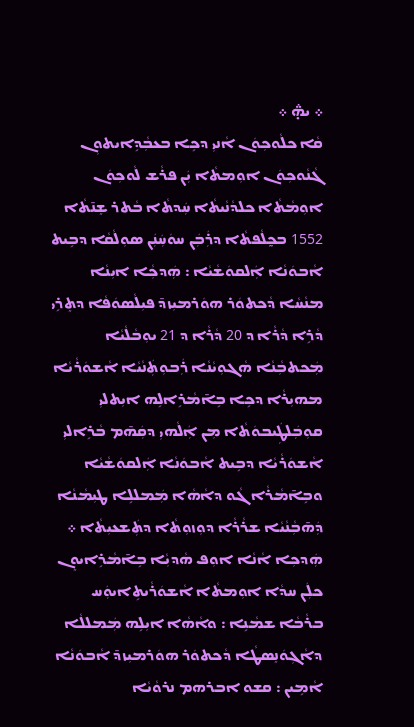܀ ܞ ܀
ܩܵܐ ܟܠܵܘܟܼܘܿܢ ܐܵܢܝܼ ܕܟܹܐ ܒܥܒܼܵܕܹܐܝܬܘܼܢ ܓܵܢܵܘܟܼܘܿܢ ܐܘܼܡܬܵܐ ܝܲܢ ܦܪܵܫ ܠܵܘܟܼܘܿܢ ܐܘܼܡܵܬܵܐ ܟܠܕܵܢܵܝܬܵܐ ܚܲܕܬܵܐ ܒܵܬܪ ܫܸܢ̄ܬܵܐ 1552 ܒܟ̰ܠܵܦܬܵܐ ܕܪܲܒܲܢ ܚܘܿܚܲܢܲܢ ܣܘܼܠܵܩܵܐ ܕܒܹܝܬ ܐܵܒܘܿܢܵܐ ܐܲܠܩܘܿܫܵܝܵܐ : ܗܲܕܟܼܵܐ ܐܝܼܢܵܐ ܡܢܵܚܵܐ ܕܵܟܬܘܿܪ ܗܘܿܪܡܝܼܙܕ̄ ܦܝܼܠܵܤܘܿܦܵܐ ܕܬܸܪܹܝ ܕܵܪܹܐ ܕܵܪܵܐ ܕ 20 ܕܵܪܵܐ ܕ 21 ܝܘܼܒܵܠܵܝܵܐ ܡܲܟܬܒܼܵܢܵܐ ܗܵܓܘܼܝܵܢܵܐ ܪܲܒܘܼܬܲܢܵܝܵܐ ܐܵܫܘܿܪܵܝܵܐ ܡܗܝܼܪܵܐ ܕܟܹܐ ܒܹܐ̄ܡܵܪܹܐܠܹܗ ܐܝܼܬܠܝܼ ܩܘܼܒܲܠܛܲܝܒܘܿܬܵܐ ܡܼܢ ܐܲܠܵܗܝܼ ܕܩܲܗ̄ܡ ܒܵܪܹܐܠܝܼ ܐܵܫܘܿܪܵܝܵܐ ܕܒܹܝܬ ܐܵܒܘܿܢܵܐ ܐܲܠܩܘܿܫܵܝܵܐ ܘܒܹܐ̄ܡܵܪܵܐ ܓܵܘ ܕܐܵܗܵܐ ܡܲܡܠܠܹܐ ܛܝܼܡܵܢܵܐ ܕܲܗ̄ܒܼܵܢܵܝܵܐ ܫܪܵܪܵܐ ܕܘܼܙܘܼܬܵܐ ܕܬܲܫܥܝܼܬܵܐ ܀ ܗܲܕܟܼܐ ܐܵܢܵܐ ܐܘܼܦ ܗܵܕܝܼܵܐ ܒܹܐ̄ܡܵܪܹܐܝܘܸܢ ܟܠܲܢ ܚܕܵܐ ܐܘܼܡܬܵܐ ܐܵܫܘܿܪܵܝܬܹܐܝܘܲܚ ܒܪܵܒܵܐ ܫܡܵܢܹܐ : ܘܐܵܗܵܐ ܐܝܼܠܹܗ ܡܲܡܠܠܵܐ ܕܐܵܓܼܘܿܢܸܤܛܵܐ ܕܵܟܬܘܿܪ ܗܘܿܪܡܝܼܙܕ̄ ܐܵܒܘܿܢܵܐ ܐܵܡܹܝܢ : ܩܫܘ ܐܒܪܗܡ ܢܪܘܵܝܵܐ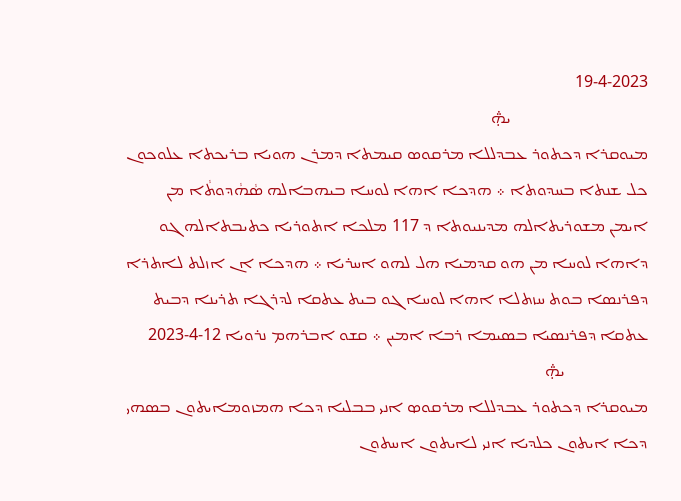19-4-2023
                                 ܞ
ܡܝܘܩܪܐ ܕܟܬܘܪ ܥܒܕܠܠܐ ܡܪܩܘܣ ܩܝܡܬܐ ܕܡܪܢ ܗܘܝܐ ܒܪܝܟܬܐ ܥܠܘܟܘܢ ܟܠ ܫܢܬܐ ܒܚܕܘܬܐ ܀ ܗܕܟܐ ܐܗܐ ܠܘܚܐ ܒܝܗܒܐܠܗ ܣܵܗܵܕܘܬܵܐ ܡܢ ܐܝܡܢ ܡܫܘܪܝܬܐܠܗ ܡܕܝܢܝܘܬܐ ܕ 117 ܡܠܟܐ ܐܬܘܪܝܐ ܟܬܝܒܬܐܠܗ ܓܘ ܕܐܗܐ ܠܘܚܐ ܡܢ ܗܘ ܩܕܡܝܐ ܗܠ ܠܗܘ ܐܚܪܝܐ ܀ ܗܕܟܐ ܐܢ ܐܙܠܬ ܠܐܬܪܐ ܕܦܪܢܤܐ ܒܘܬ ܚܙܬܠܐ ܐܗܐ ܠܘܚܐ ܓܘ ܒܝܬ ܥܬܩܐ ܠܕܪܓܐ ܬܪܝܢܐ ܕܒܝܬ ܥܬܩܐ ܕܦܪܢܤܝܐ ܒܣܝܡܐ ܪܒܐ ܐܡܝܢ ܀ ܩܫܘ ܐܒܪܗܡ ܢܪܘܝܐ 12-4-2023
                    ܞ
ܡܝܘܩܪܐ ܕܟܬܘܪ ܥܒܕܠܠܐ ܡܪܩܘܤ ܐܢܝ ܒܒܠܝܐ ܕܟܐ ܗܡܙܘܡܐܝܬܘܢ ܒܤܗܝ ܕܟܐ ܐܝܬܘܢ ܟܠܕܝܐ ܐܢܝ ܠܐܝܬܘܢ ܐܚܬܘܢ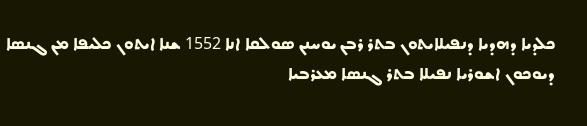ܟܠܕܝܐ ܕܗܕܝܐ ܕܢܦܝܠܐܝܬܘܢ ܒܬܪ ܪܒܢ ܝܘܚܢܢ ܤܘܠܩܐ ܐܢܐ 1552 ܫܢܐ ܐܝܬܘܢ ܟܠܝܦܐ ܡܢ ܓܢܣܐ ܕܝܘܟܘܢ ܐܫܘܪܝܐ ܢܦܝܠܐ ܒܬܪ ܓܢܤܐ ܡܥܪܒܝܐ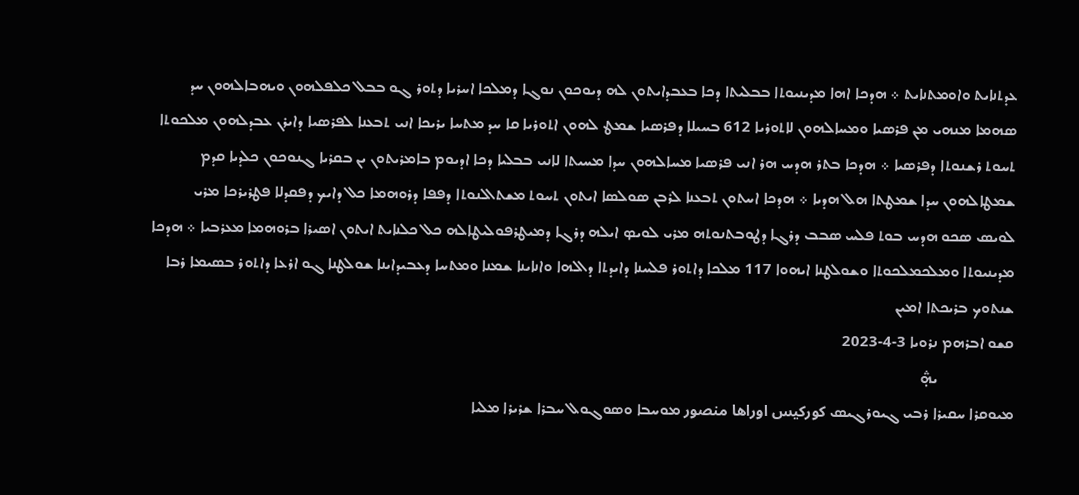ܥܕܬܢܐܝܬ ܘܐܘܡܬܢܐܝܬ ܀ ܗܕܟܐ ܐܗܐ ܡܕܝܢܝܘܬܐ ܒܒܠܝܬܐ ܕܟܐ ܒܥܒܕܐܝܬܘܢ ܠܗ ܕܝܘܟܘܢ ܢܘܓܐ ܕܡܠܟܐ ܐܚܪܝܐ ܕܬܘܪ ܓܘ ܒܒܠ ܟܠܦܠܗܘܢ ܘܝܗܒܐܠܗܘܢ ܚܕ ܤܗܡܐ ܡܢܗܝ ܡܢ ܦܪܣܝܐ ܘܡܚܐܠܗܘܢ ܠܐܬܘܪܝܐ 612 ܒܚܝܠܐ ܕܦܪܣܝܐ ܫܡܛ ܠܗܘܢ ܐܬܘܪܝܐ ܩܐ ܚܕ ܡܬܚܐ ܝܪܝܟܐ ܐܢܝ ܬܒܥܢܐ ܠܦܪܣܝܐ ܕܐܝܪܢ ܥܒܕܠܗܘܢ ܡܠܟܘܬܐ ܬܚܘܬ ܪܫܢܘܬܐ ܕܦܪܣܝܐ ܀ ܗܕܟܐ ܒܬܪ ܗܕܚ ܗܪ ܐܢܝ ܦܪܣܝܐ ܡܚܐܠܗܘܢ ܚܕܐ ܡܚܝܬܐ ܠܐܢܝ ܒܒܠܝܐ ܕܟܐ ܐܕܝܘܡ ܒܐܡܪܝܬܘܢ ܝܢ ܒܩܪܝܐ ܓܢܘܟܘܢ ܟܠܕܝܐ ܩܕܡ ܫܡܛܐܠܗܘܢ ܚܕܐ ܫܡܛܬܐ ܗܠ ܗܕܝܐ ܀ ܗܕܟܐ ܐܚܬܘܢ ܬܒܥܢܐ ܠܪܒܢ ܤܘܠܤܐ ܐܝܬܘܢ ܬܚܘܬ ܡܫܬܐܠܢܘܬܐ ܕܦܦܐ ܕܪܘܗܡܐ ܟܠ ܕܐܝܟ ܕܦܩܕܠܐ ܦܛܪܝܪܟܐ ܡܪܝ ܠܘܝܣ ܤܟܘ ܗܕܚ ܒܘܬ ܦܠܚ ܤܒܒ ܕܪܓܐ ܕܛܘܒܬܢܘܬܗ ܡܪܝ ܠܘܝܤ ܐܝܠܗ ܕܪܓܐ ܕܡܝܛܪܦܘܠܝܛܐܠܗ ܟܠ ܟܠܢܐܝܬ ܐܝܬܘܢ ܐܣܝܪܐ ܒܪܘܗܡܐ ܡܥܪܒܝܐ ܀ ܗܕܟܐ ܡܕܝܢܝܘܬܐ ܘܡܠܟܡܠܟܘܬܐ ܘܫܘܠܛܢܐ ܐܝܗܘܐ 117 ܡܠܟܐ ܕܐܬܘܪ ܦܠܚܢܐ ܕܐܝܕܬܐ ܕܐܠܗܐ ܘܐܢܐܝܢܐ ܫܡܢܐ ܘܡܬܚܐ ܕܥܒܝܕܐܝܢܐ ܫܘܠܛܢܐ ܓܘ ܐܪܥܐ ܕܐܬܘܪ ܒܤܝܡܐ ܪܒܐ ܫܢܬܘܟ ܒܪܝܟܬܐ ܐܡܝܢ
ܩܫܘ ܐܒܪܗܡ ܢܪܘܝܐ 3-4-2023
                    ܞ
ܡܝܘܩܪܐ ܚܩܝܪܐ ܪܒܝ ܓܝܘܪܓܝܣ كوركيس اوراها منصور ܡܘܚܒܐ ܘܣܘܓܘܠ ܚܒܪܐ ܫܪܝܪܐ ܡܠܝܐ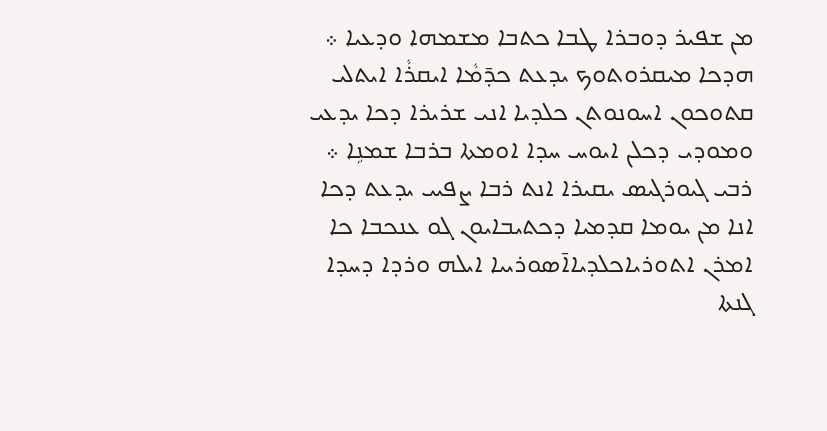ܡܢ ܫܦܝܪ ܕܘܒܪܐ ܛܒܐ ܟܬܒܐ ܡܫܡܗܐ ܘܕܥܝܐ ܀ ܗܕܟܐ ܡܝܩܪܘܬܘܟ ܝܕܥܬ ܟܕ̄ܡܵܐ ܐܝܩܪܵܐ ܐܝܬܠܝ ܩܬܘܟܘܢ ܐܚܘܢܘܬܢ ܟܠܕܝܐ ܐܢܝ ܫܪܝܪܐ ܕܟܐ ܝܕܥܝ ܘܡܘܕܝ ܕܟܠܢ ܐܝܘܚ ܚܕܐ ܐܘܡܬܐ ܒܪܒܐ ܫܡܢܹܐ ܀ ܪܒܝ ܓܝܘܪܓܝܣ ܝܩܝܪܐ ܐܢܬ ܪܒܐ ܨܦܝܝ ܝܕܥܬ ܕܟܐ ܐܢܐ ܡܢ ܝܘܡܐ ܩܕܡܝܐ ܕܟܬܝܒܐܝܘܢ ܓܘ ܥܢܟܒܐ ܟܐ ܐܡܪܢ ܐܬܘܪܝܐܟܠܕܝܐܐ̄ܣܘܪܝܝܐ ܐܝܠܗ ܘܪܕܐ ܕܚܕܐ ܓܢܬܐ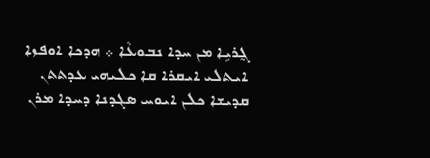ܓ̰ܪܝܹܐ ܡܢ ܚܕܐ ܢܒܘܥܵܐ ܀ ܗܕܟܐ ܐܘܦܙܐ ܐܝܬܠܝ ܐܝܩܪܐ ܩܐ ܟܠܝܗܝ ܥܕܬܬܢ ܩܕܝܫܐ ܟܠܢ ܐܝܘܚ ܣܓܕܢܐ ܕܚܕܐ ܡܪܢ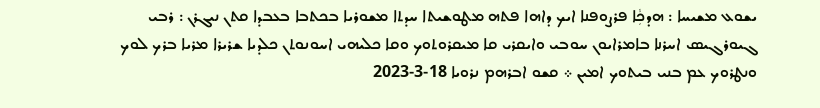ܝܫܘܥ ܡܫܝܚܐ : ܗܕܟܼܵܐ ܦܪܨܘܦܢܐ ܐܝܟ ܕܐܗܐ ܦܬܗ ܡܛܘܫܝܬܐ ܚܕܬܐ ܡܫܘܪܝܐ ܒܟܬܒܐ ܒܥܒܕܐ ܩܬܢ ܢܝܓܪܢ : ܪܒܝ ܓܝܘܪܓܝܣ ܐܚܪܢܐ ܒܐܡܪܐܝܘܢ ܚܘܒܝ ܘܐܝܩܪܝ ܩܐ ܡܝܩܪܘܬܘܟ ܘܩܐ ܟܠܝܗܝ ܐܚܘܢܘܬܢ ܟܠܕܝܐ ܫܪܝܪܐ ܡܪܝܐ ܒܪܟ ܠܘܟ ܘܢܛܪܘܟ ܥܡ ܒܢܝ ܒܝܬܘܟ ܐܡܝܢ ܀ ܩܫܘ ܐܒܪܗܡ ܢܪܘܝܐ 18-3-2023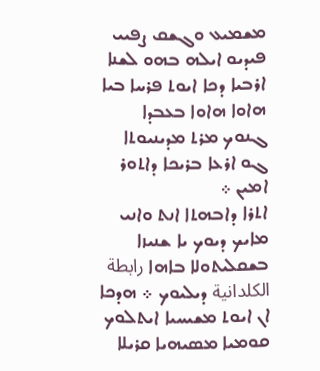ܡܫܡܝܥ ܘܓܫܩ ܨܦܝܝ ܦܝܕܝܘ ܐܝܠܗ ܒܗܘ ܠܫܢܐ ܐܪܒܝܐ ܕܟܐ ܐܝܘܬ ܦܪܚܐ ܒܝܐ ܗܐܘܐ ܗܐܘܐ ܒܥܒܕܐ ܓܢܘܟ ܡܪܬ ܡܕܝܢܝܘܬܐ ܓܘ ܐܪܥܐ ܒܪܝܟܐ ܕܐܬܘܪ ܐܡܝܢ ܀
ܐܬܪܐ ܕܐܒܗܬܐ ܐܢܬ ܘܐܢܝ ܡܐܝܟ ܕܝܘܟ ܝܐ ܫܢܝܙܐ ܒܫܩܠܝܬܘܠܐ ܒܐܗܐ رابطة الكلدانية ܕܝܠܝܘܟ ܀ ܗܕܟܐ ܐܢ ܐܝܘܬ ܡܫܝܚܝܐ ܐܝܬܠܘܟ ܩܘܡܝܐ ܡܤܝܗܝܐ ܩܪܝܠܐ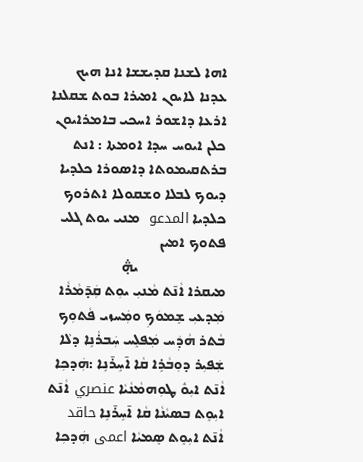ܐܗܐ ܠܫܢܐ ܩܕܝܫܫܐ ܐܢܐ ܗܝܟ ܥܕܢܐ ܠܐܝܘܢ ܐܡܝܪܐ ܒܘܬ ܫܩܠܢܐ ܐܪܥܐ ܕܐܫܘܪ ܐܚܟܝ ܒܐܡܪܐܝܘܢ ܟܠܢ ܐܝܘܚ ܚܕܐ ܐܘܡܬܐ : ܐܢܬ ܒܪܬܩܝܡܘܬܐ ܕܐܣܘܪܐ ܟܠܕܝܐ ܕܝܘܟ ܠܒܠܐ ܘܫܩܘܠܐ ܐܬܪܘܟ ܟܠܕܝܐ المدعو  ܡܢܝ ܝܘܬ ܓܠܝ ܦܬܘܟ ܐܡܝܢ
                         ܞ
ܡܝܩܪܐ ܐܵܢ̄ܬ ܡܵܢܝܼ ܝܘܼܬ ܩܲܕ̄ܡܵܪܵܐ ܡܲܕܥܝܼ ܫܸܡܘܿܟܼ ܘܡܲܚܙܝ ܦܵܬܘܼܟ ܒܵܬܪ ܗܵܕܲܚ ܡܲܦܠܸܚ ܚܲܒܪܵܢܹܐ ܕܠܵܐ ܫܲܦܝܼܪ ܕܘܼܒܵܪܹܐ ܩܵܐ ܐ̄ܚܹܪ̄ܢܹܐ :ܗܲܕܟܼܐ ܐܵܢ̄ܬ ܐܝܼܘܽ ܛܘܼܗܡܵܢܵܝܵܐ عنصري ܐܵܢ̄ܬ ܐܝܼܘܸܬ ܒܤܝܵܢܵܐ ܩܵܐ ܐ̄ܚܹܪ̄ܢܹܐ حاقد ܐܵܢ̄ܬ ܐܝܼܘܸܬ ܤܸܡܝܵܐ اعمى ܗܲܕܟܼܐ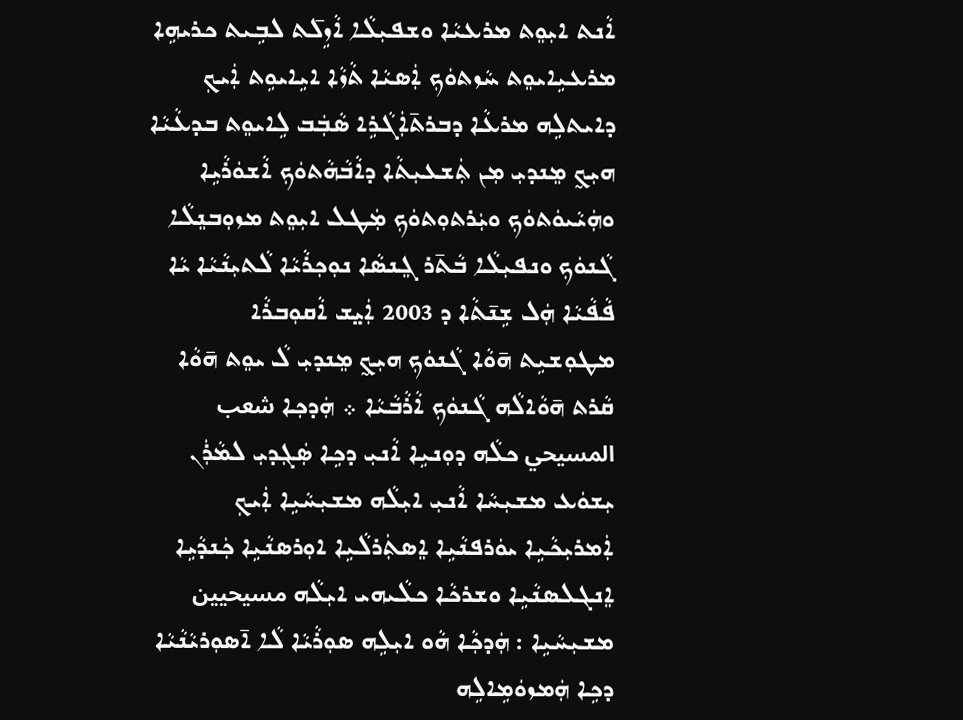ܐܵܢܬ ܐܝܼܘܸܬ ܡܪܥܝܵܐ ܘܫܦܝܼܠܵܐ ܐܵܙܹܠ̄ܬ ܠܒܹܝܬ ܟܪܝܗܹܐ ܡܪܥܝܹܐܝܘܸܬ ܚܵܙܬܘܿܟܼ ܐܲܤܝܵܐ ܬܵܙܵܐ ܐܝܹܐܝܘܹܬ ܐܲܝܟܼ ܕܐܝܬܠܹܗ ܡܪܥܵܐ ܕܒܪܬ̄ܐܲܓܵܪܹܐ ܤܵܒܲܒ ܠܹܐܝܘܸܬ ܒܕܥܵܝܵܐ ܗܝܼܟ̰ ܡܸܢܕܝܼ ܡܼܢ ܬܲܫܥܝܼܬܵܐ ܕܐܵܒܵܗܵܬܘܿܟܼ ܐܵܫܘܿܪܵܝܹܐ ܘܗܲܝܵܝܘܿܬܘܿܟܼ ܘܝܲܪܬܘܼܬܘܿܟܼ ܡܲܛܠ ܐܝܼܘܸܬ ܡܙܘܼܒܢܸܠܵܐ ܓܵܢܘܿܟܼ ܘܢܦܝܼܠܵܐ ܒܵܬ̄ܪ ܓܸܢܤܵܐ ܢܘܼܟܼܪܵܝܵܐ ܠܵܬܝܼܢܵܝܵܐ ܝܵܐ ܦܵܦܵܝܵܐ ܗܲܠ ܫܹܢ̄ܬܵܐ ܕ 2003 ܐܲܝ̤ܫ ܐܵܩܘܼܒܪܵܐ ܡܛܘܼܫܝܹܬ ܗ̄ܘܵܐ ܓܵܢܘܿܟܼ ܗܝܼܟ̰ ܡܸܢܕܝܼ ܠܵ ܝܘܸܬ ܗ̄ܘܵܐ ܩܵܪܬ ܗ̄ܘܵܐܠܵܗ ܓܵܢܘܿܟܼ ܐܵܪܵܒܵܝܵܐ ܀ ܗܲܕܟܼܐ شعب المسيحي ܟܠܵܗ ܕܘܼܢܝܹܐ ܐܵܢܝܼ ܕܟܹܐ ܤܲܓܼܕܝܼ ܠܡܵܪܲܢ ܝܼܫܘܿܥ ܡܫܝܼܚܵܐ ܐܵܢܝܼ ܐܝܼܠܵܗ ܡܫܝܼܚܵܝܹܐ ܐܲܝܟܼ ܐܲܡܪܝܼܟܵܝܹܐ ܝܘܿܪܦܢܵܝܹܐ ܐܸܤܬܲܪܠܵܝܹܐ ܐܘܼܪܤܢܵܝܹܐ ܟܲܢܕܵܝܹܐ ܐܸܢܓܠܤܢܵܝܹܐ ܘܫܪܟܵܐ ܟܠܵܝܗܝ ܐܝܼܠܵܗ مسيحيين ܡܫܝܼܚܵܝܹܐ : ܗܲܕܟܼܵܐ ܗܵܘ ܐܝܼܠܹܗ ܣܘܼܪܵܝܵܐ ܠܵܐ ܐ̄ܤܘܼܪܝܵܢܵܝܵܐ ܕܟܹܐ ܗܲܡܙܘܿܡܹܐܠܹܗ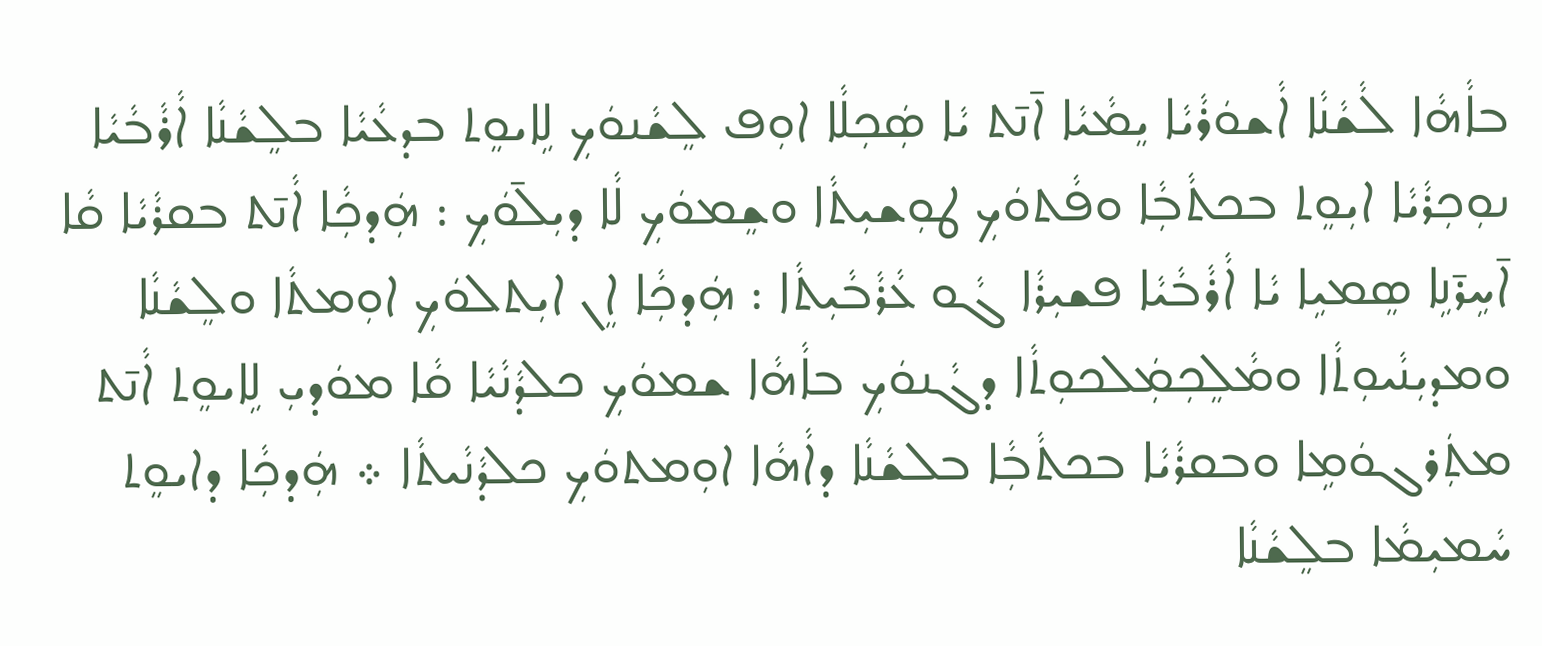ܒܐܵܗܵܐ ܠܵܫܵܢܵܐ ܐܵܫܘܿܪܵܝܵܐ ܝܸܡܵܝܵܐ ܐ̄ܢ̄ܬ ܝܵܐ ܤܲܟܼܠܵܐ ܐܘܼܦ ܠܸܫܵܢܘܿܟܼ ܠܹܐܝܘܸܬ ܒܕܥܵܝܵܐ ܒܠܸܫܵܢܵܐ ܐܵܪܵܒܵܝܵܐ ܢܘܼܟܼܪܵܝܵܐ ܐܝܼܘܸܬ ܒܟܬܵܒܼܵܐ ܘܦܵܬܘܿܟܼ ܛܘܼܫܝܼܬܵܐ ܘܫܸܡܘܿܟܼ ܠܵܐ ܕܝܼܠ̄ܘܿܟܼ : ܗܲܕܟܼܵܐ ܐܵܢ̄ܬ ܒܩܪܵܝܵܐ ܩܵܐ ܐ̄ܚܹܪ̄ܢܹܐ ܤܸܡܝܹܐ ܝܵܐ ܐܵܪܵܒܵܝܵܐ ܦܫܝܼܪܵܐ ܓܵܘ ܥܵܪܵܒܵܝܼܬܵܐ : ܗܲܕܟܼܵܐ ܐܸܢ ܐܝܼܬܠܘܿܟܼ ܐܘܼܡܬܵܐ ܘܠܸܫܵܢܵܐ ܘܡܕܝܼܢܵܝܘܼܬܵܐ ܘܡܵܠܸܟܼܡܲܠܟܘܼܬܵܐ ܕܓܵܢܘܿܟܼ ܒܐܵܗܵܐ ܫܡܘܿܟܼ ܟܠܕܵܢܵܝܵܐ ܩܵܐ ܡܘܿܕܝܼ ܠܹܐܝܘܸܬ ܐܵܢ̄ܬ ܡܬܲܪܓܘܿܡܹܐ ܘܒܩܪܵܝܵܐ ܒܟܬܵܒܼܵܐ ܒܠܫܵܢܵܐ ܕܐܵܗܵܐ ܐܘܼܡܬܘܿܟܼ ܟܠܕܵܢܵܝܬܵܐ ܀ ܗܲܕܟܼܵܐ ܕܐܝܘܸܬ ܚܵܡܝܼܡܵܐ ܒܠܸܫܵܢܵܐ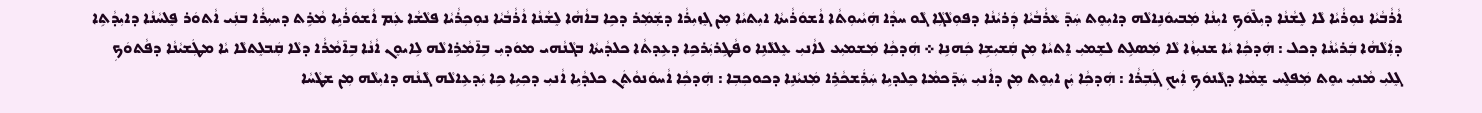ܐܵܪܵܒܵܝܵܐ ܢܘܼܪܵܝܵܐ ܠܵܐ ܠܸܫܵܢܵܐ ܕܝܼܠ̄ܘܿܟܼ ܐܝܼܢܵܐ ܡܲܒܝܘܿܢܹܐܠܵܗ ܕܐܝܼܘܸܬ ܚܲܕ̄ ܥܵܪܵܒܵܝܵܐ ܕܲܪܝܵܢܵܐ ܕܦܘܼܠܵܓܼܵܐ ܓܵܘ ܚܕܵܐ ܗܲܝܵܝܘܼܬܵܐ ܐܵܫܘܿܪܵܝܬܵܐ ܐܝܼܬܝܵܐ ܡܼܢ ܓܸܙܝܼܪܵܐ ܕܫܲܡܲܪ ܕܟܹܐ ܒܐܵܗܵܐ ܠܸܫܵܢܵܐ ܐܵܪܵܒܵܝܵܐ ܢܘܼܟܼܪܵܝܵܐ ܦܠܵܫܵܐ ܥܲܡ ܐܵܫܘܿܪܵܝܹܐ ܡܵܪܹܬ ܕܚܝܼܪܵܐ ܒܢܲܝ ܐܵܬܘܿܪ ܦܸܠܚܵܢܵܐ ܕܐܝܼܕܵܬܹܐ ܕܐܲܠܵܗܵܐ ܒܲܪܝܵܢܵܐ ܕܟܠ : ܗܲܕܟܼܵܐ ܝܵܐ ܫܢܝܼܙܵܐ ܠܵܐ ܡܲܣܠܹܬ ܠܫܸܡܝܼ ܐܸܬܝܵܐ ܡܼܢ ܩܲܫܝܼܫܹܐ ܟܲܗܢܹܐ ܀ ܗܲܕܟܼܵܐ ܡܲܫܡܝܼܥ ܠܐܵܢܝܼ ܥܸܠܠܵܢܹܐ ܘܦܵܛܹܪܝܲܪܟܹܐ ܕܥܹܕܬܵܐ ܟܠܕܵܝܬܵܐ ܒܓܵܢܵܗܝ ܡܘܿܕܝܼ ܒܹܐ̄ܡܵܪܹܐܠܵܗ ܠܹܐܝܘܸܢ ܐܵܢܵܐ ܒܹܐ̄ܡܵܪܵܐ ܕܠܵܐ ܩܲܒܠܸܬܠܵܐ ܝܵܐ ܡܛܲܫܝܵܢܵܐ ܕܦܵܬܘܿܟܼ ܓܸܠܝܼ ܡܵܢܝܼ ܝܘܸܬ ܡܲܦܠܸܚ ܫܸܡܵܐ ܕܓܵܢܘܿܟܼ ܐܲܝܟܼ ܓܲܒܼܪܵܐ : ܗܲܕܟܼܵܐ ܝܲܢ ܐܝܼܘܸܬ ܡܼܢ ܕܐܵܢܝܼ ܚܲܕ̄ܟܡܵܐ ܟܸܠܕܝܹܐ ܚܲܪܲܫܟܵܪܹܐ ܡܲܢܝܵܢܹܐ ܕܟܘܟܼܒܼܐ : ܗܲܕܟܼܵܐ ܐܵܚܘܿܢܘܵܬܲܢ ܟܠܕܵܝܹܐ ܐܵܢܝܼ ܕܟܼܝܹܐ ܟܹܐ ܝܲܕܥܹܐܠܵܗ ܓܵܢܵܗ ܕܐܝܼܠܵܗ ܡܼܢ ܫܛܵܚܵܐ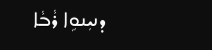ܕܢܝܼܢܘܹܐ ܪܵܒܵܐ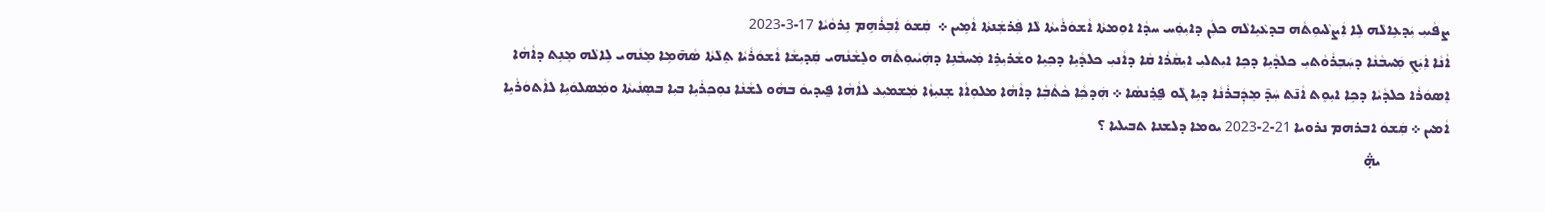ܨܦܵܝܝܼ ܝܲܕܥܹܐܠܵܗ ܠܹܐ ܐܲܨܠܵܝܘܼܬܵܗ ܒܕܥܵܝܹܐܠܵܗ ܟܠܲܢ ܕܐܝܼܘܲܚ ܚܕܵܐ ܐܘܼܡܬܵܐ ܐܵܫܘܿܪܵܝܬܵܐ ܠܵܐ ܦܲܪܫܲܢܬܵܐ ܐܵܡܹܝܢ ܀  ܩܲܫܘܿ ܐܲܒܼܪܵܗܹܡ ܢܹܪܘܵܝܵܐ 17-3-2023
ܐܵܢܵܐ ܐܲܝܲܟܼ ܡܲܚܒܵܢܵܐ ܕܚܲܒܼܪܵܘܵܬܝܼ ܟܠܕܵܝܹܐ ܕܟܹܐ ܐܝܼܬܠܝܼ ܐܝܼܩܵܪܵܐ ܩܵܐ ܕܐܵܢܝܼ ܟܠܕܵܝܹܐ ܕܟܼܝܹܐ ܘܫܵܪܝܼܪܹܐ ܡܲܚܒܵܢܹܐ ܕܗܲܝܵܝܘܼܬܵܗ ܘܠܸܫܵܢܵܗܝ ܩܲܕܝܼܫܵܐ ܐܵܫܘܿܪܵܝܵܐ ܬܸܠܵܬܵܐ ܤܵܗ̄ܡܹܐ ܡܸܢܵܗܝ ܠܹܐܠܵܗ ܡܸܢܹܬ ܕܐܵܗܵܐ ܐܸܤܘܿܪܵܐ ܟܠܕܵܝܵܐ ܕܟܹܐ ܐܝܼܘܸܬ ܐܵܢ̄ܬ ܚܲܕ̄ ܡܸܕܲܒܪܵܢܵܐ ܕܝܹܐ ܓܵܘ ܦ̰ܪܸܢܤܵܐ ܀ ܗܲܕܟܼܵܐ ܟܵܬܵܒܼܵܐ ܕܐܵܗܵܐ ܡܠܘܼܐܵܐ ܫܸܢܝܼܙܵܐ ܡܲܫܡܝܼܥ ܠܐܵܗܵܐ ܦ̰ܝܕܝܘܿ ܒܗܵܘ ܠܫܵܢܵܐ ܢܘܼܟܼܪܵܝܹܐ ܒܝܼܐ ܒܤܸܢܵܝܬܵܐ ܘܡܲܤܠܘܿܝܹܐ ܠܐܵܬܘܿܪܵܝܹܐ ܐܵܡܝܢ ܀ ܩܲܫܘܿ ܐܒܪܗܡ ܢܪܘܝܐ 21-2-2023 ܝܘܡܐ ܕܠܫܢܐ ܬܒܝܠܝܐ ؟
                    ܞ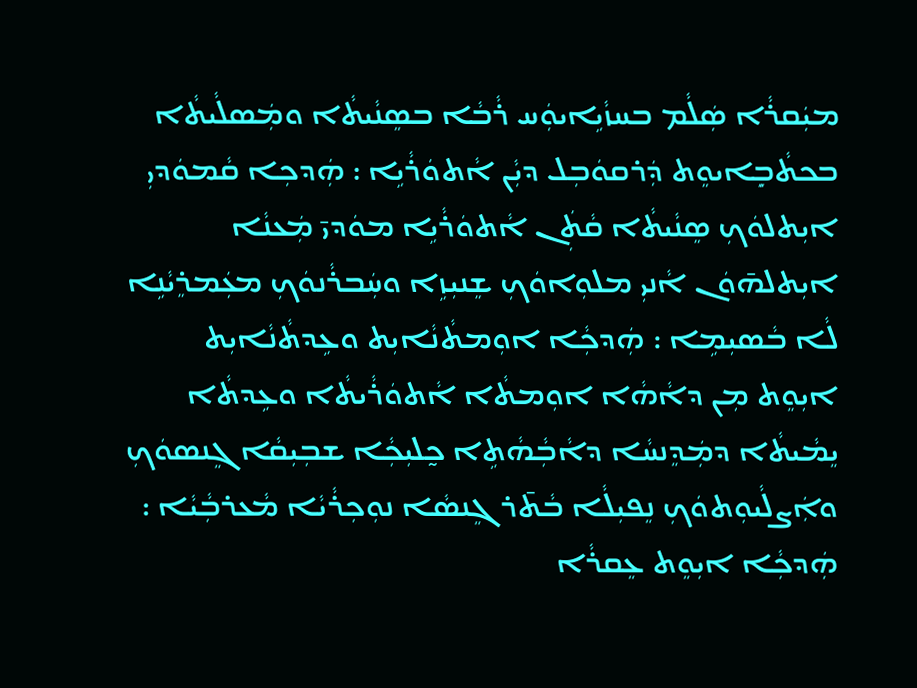ܡܝܲܩܪܵܐ ܤܲܠܵܡ ܒܚܙܵܝܹܐܝܘܲܚ ܪܵܒܵܐ ܒܤܸܢܵܝܬܵܐ ܘܡܲܤܠܵܝܬܵܐ ܒܟܬܵܒܼܸܐܝܘܸܬ ܕܲܪܩܘܿܒܼܠ ܕܝܼܵܢ ܐܵܬܘܿܪܵܝܹܐ : ܗܲܕܟܼܐ ܩܵܡܘܿܕܝܼ ܐܝܼܬܠܘܿܟܼ ܤܸܢܵܝܬܵܐ ܩܵܬܲܢ ܐܵܬܘܿܪܵܝܹܐ ܡܘܿܕܝ̄ ܡܲܥܢܵܐ ܐܝܼܬܠܗ̄ܘܿܢ ܐܵܢܝܼ ܡܠܘܼܐܘܿܟܼ ܫܸܢܝܼܙܹܐ ܘܚܲܒܪܵܢܘܿܟܼ ܡܥܲܡܪܸܝܵܢܹܐ ܠܵܐ ܒܵܤܝܼܡܹܐ : ܗܲܕܟܼܵܐ ܐܘܼܡܬܵܢܵܐܝܼܬ ܘܥܹܕܬܵܢܵܐܝܼܬ ܐܝܼܘܸܬ ܡܼܢ ܕܐܵܗܵܐ ܐܘܼܡܬܵܐ ܐܵܬܘܿܪܵܝܬܵܐ ܘܥܹܕܬܵܐ ܝܸܡܵܝܬܵܐ ܕܡܲܕܸܢܚܵܐ ܕܐܵܒܼܵܗܵܬܹܐ ܟ̰ܠܝܼܟܼܵܐ ܫܒܼܝܼܩܵܐ ܓܸܢܤܘܿܟܼ ܘܐܲܨܠܵܝܘܼܬܘܿܟܼ ܢܸܦܝܼܠܵܐ ܒܵܬ̄ܪ ܓܸܢܤܵܐ ܢܘܼܟܼܪܵܝܵܐ ܡܵܥܪܒܼܵܝܵܐ : ܗܲܕܟܼܵܐ ܐܝܼܘܸܬ ܥܸܩܪܵܐ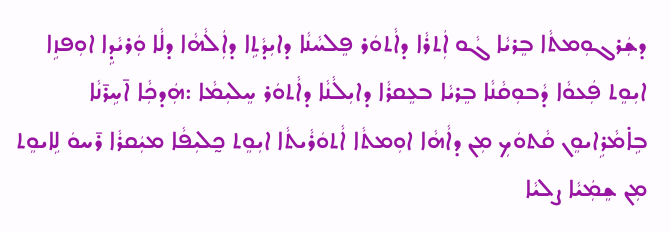ܕܫܲܪܓܘܼܡܬܵܐ ܒܸܪܝܵܐ ܓܵܘ ܐܲܬܪܵܐ ܕܐܵܬܘܿܪ ܦܸܠܚܵܢܵܐ ܕܐܝܼܕܵܬܹܐ ܕܐܲܠܵܗܵܐ ܕܠܵܐ ܘܲܪܝܵܕܹܐ ܐܘܼܦܙܹܐ ܐܝܼܘܸܬ ܦܲܥܘܵܐ ܕܵܒܘܼܩܵܢܵܐ ܒܸܪܝܵܐ ܒܥܸܩܪܵܐ ܕܐܝܼܠܵܢܵܐ ܕܐܵܬܘܿܪ ܚܸܠܝܼܡܵܐ :ܗܲܕܟܼܵܐ ܐ̄ܚܹܪ̄ܢܵܐ ܒܹܐ̇ܡܵܪܹܐܝܘܸܢ ܩܵܬܘܿܟܼ ܡܼܢ ܕܐܵܗܵܐ ܐܘܼܡܬܵܐ ܐܵܬܘܿܪܵܝܬܵܐ ܐܝܼܘܸܬ ܟ̰ܠܝܼܦܵܐ ܡܝܲܩܪܵܐ ܪ̄ܚܘܿ ܠܹܐܝܘܸܬ ܡܼܢ ܫܸܡܲܝܵܐ ܨܠܝܵܐ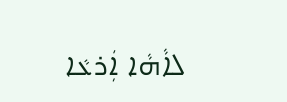ܠܐܵܗܵܐ ܐܲܪܥܵܐ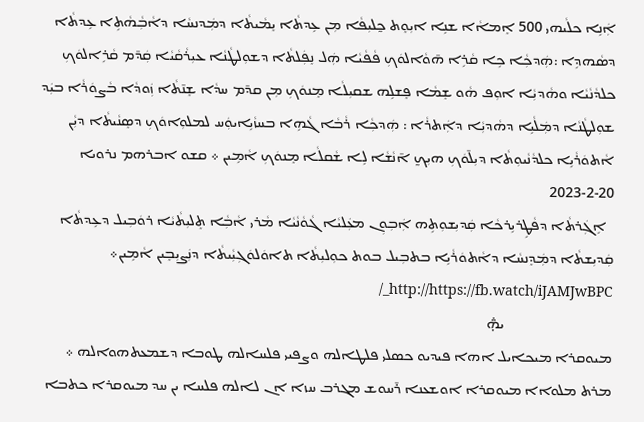ܐܲܢܹܐ ܟܠܵܝܗܝ 500 ܐܸܡܐܵܐ ܫܢܹܐ ܐܝܼܘܸܬ ܟ̰ܠܝܼܦܵܐ ܡܼܢ ܥܹܕܬܵܐ ܝܸܡܵܝܬܵܐ ܕܡܲܕܢܚܵܐ ܕܐܵܒܼܵܗܵܬܹܐ ܥܹܕܬܵܐ ܕܤܵܗܕܹܐ :ܗܲܕܟܼܵܐ ܟܹܐ ܩܵܪܹܐ ܗ̄ܘܵܐܠܘܿܟܼ ܦܵܦܵܝܵܐ ܗܲܠ ܢܸܦܲܠܬܵܐ ܕܫܘܼܠܛܵܢܵܐ ܥܝܼܪܵܩܵܝܵܐ ܩܲܕ̄ܡ ܩܵܪܹܐܠܘܿܟܼ ܟܠܕܵܢܵܝܵܐ ܘܗܵܕܝܼܵܐ ܐܘܼܦ ܗܵܘ ܫܸܡܵܐ ܦܸܫܠܹܗ ܫܩܝܼܠܵܐ ܡܸܢܘܿܟܼ ܡܼܢ ܩܕ̄ܡ ܚܕܵܐ ܫܸܢ̄ܬܵܐ ܙܲܘܕܵܐ ܒܵܨܘܿܪܵܐ ܒܝܲܕ ܫܘܼܠܛܵܢܵܐ ܕܡܲܠܵܝܹܐ ܕܗܵܕܝܼܵܐ ܕܐܲܬܪܵܐ : ܗܲܕܟܼܵܐ ܪܵܒܵܐ ܓܵܗܹܐ ܒܚܙܵܝܹܐܝܘܲܚ ܠܡܠܘܼܐܘܿܟܼ ܕܣܸܢܵܝܬܵܐ ܕܝܼܵܢ ܐܵܬܘܿܪܵܝܹܐ ܟܠܕܵܢܵܝܘܼܬܵܐ ܕܝܼܠ̄ܘܿܟܼ ܗܝܼܟ̰ ܐ̄ܢܵܫܵܐ ܠܹܐ ܫܵܩܠܵܐ ܡܸܢܘܿܟܼ ܐܵܡܹܝܢ ܀ ܩܫܘ ܐܒܪܗܡ ܢܪܘܝܐ 20-2-2023
  ܐܹܓܲܪܬܵܐ ܕܦܵܛܹܪܝܹܪܟܵܐ ܩܲܕܝܼܫܘܼܬܹܗ ܐܲܒܼܘܼܢ ܡܥܲܠܝܵܐ ܓܵܘܵܢܵܝܵܐ ܡܵܪܝ ܐܵܒܼܵܐ ܬܸܠܝܼܬܵܝܵܐ ܪܘܿܒܼܝܠ ܕܥܹܕܬܵܐ ܩܲܕܝܼܫܬܵܐ ܕܡܲܕܸܢܚܵܐ ܕܐܵܬܘܿܪܵܝܹܐ ܒܬܒܼܝܠ ܒܘܬ ܟܘܼܠܝܼܬܵܐ ܬܐܘܿܠܘܿܓܼܝܼܵܝܬܵܐ ܕܢܲܨܝܼܒܸܝܢ ܐܵܡܹܝܢ܀      http://https://fb.watch/iJAMJwBPC_/
                              ܞ
ܡܝܘܩܪܐ ܡܝܟܐܝܠ ܐܗܐ ܦܝܕܝܘ ܟܤܠܝ ܦܠܛܐܠܗ ܘܨܦܝܝ ܦܠܚܐܠܗ ܛܘܒܐ ܕܫܡܥܬܗܘܐܠܗ ܀ ܡܪܬ ܡܠܘܐܐ ܡܝܘܩܪܐ ܐܘܫܥܢܐ ܪ̄ܚܘܫ ܡܓܪܒ ܚܙܐ ܐܢ ܠܐܠܗ ܦܠܚܐ ܝܢ ܚܕ ܡܝܘܩܪܐ ܟܬܒܐ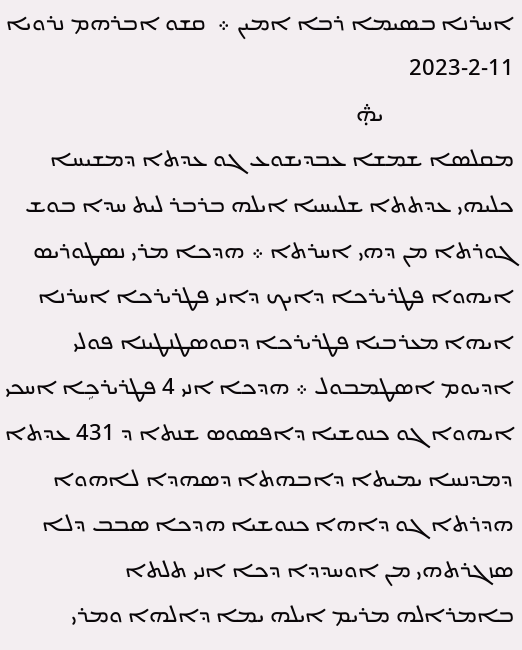ܐܚܪܢܐ ܒܤܝܡܐ ܪܒܐ ܐܡܝܢ ܀  ܩܫܘ ܐܒܪܗܡ ܢܪܘܝܐ 11-2-2023
                       ܞ
ܡܩܠܤܐ ܫܡܫܐ ܥܒܕܝܫܘܥ ܓܘ ܥܕܬܐ ܕܡܫܝܚܐ ܟܠܝܗܝ ܥܕܬܬܐ ܫܠܝܚܝܐ ܐܝܠܗ ܒܪܒܪ ܠܝܬ ܚܕܐ ܒܘܫ ܓܘܪܬܐ ܡܢ ܕܗܝ ܐܚܪܬܐ ܀ ܗܕܟܐ ܡܪܝ ܢܤܛܘܪܝܤ ܐܝܗܘܐ ܦܛܪܝܪܟܐ ܕܐܝܟ ܕܐܢܝ ܦܛܪܝܪܟܐ ܐܚܪܢܐ ܐܝܗܐ ܡܥܪܒܝܐ ܦܛܪܝܪܟܐ ܕܩܘܣܛܢܛܝܢܐ ܦܘܠܝ ܐܕܝܘܡ ܐܣܛܡܒܘܠ ܀ ܗܕܟܐ ܐܢܝ 4 ܦܛܪܝܪܟܹܐ ܐܚܟܝ ܐܝܗܘܐ ܓܘ ܟܢܘܫܝܐ ܕܐܦܣܘܣ ܫܢܬܐ ܕ 431 ܥܕܬܐ ܕܡܕܢܚܐ ܝܡܝܬܐ ܕܐܒܗܬܐ ܕܤܗܕܐ ܠܐܗܘܐ ܗܕܪܬܐ ܓܘ ܕܐܗܐ ܟܢܘܫܝܐ ܗܕܟܐ ܤܒܒ ܕܠܐ ܤܙܓܪܬܗܝ ܡܢ ܐܘܚܕܕܐ ܕܟܐ ܐܢܝ ܬܠܬܐ ܒܐܡܪܐܠܗ ܡܪܝܡ ܐܝܠܗ ܝܡܐ ܕܐܠܗܐ ܘܡܪܝ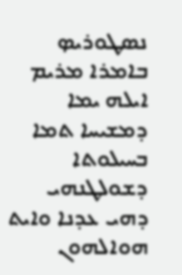ܢܤܛܘܪܝܤ ܒܐܡܪܐ ܡܪܝܡ ܐܝܠܗ ܝܡܐ ܕܡܫܝܚܐ ܬܡܐ ܒܚܝܠܘܬܐ ܕܫܘܠܛܢܗܝ ܕܗܝ ܥܕܢܐ ܘܐܝܬ ܗܘܐܠܗܘܢ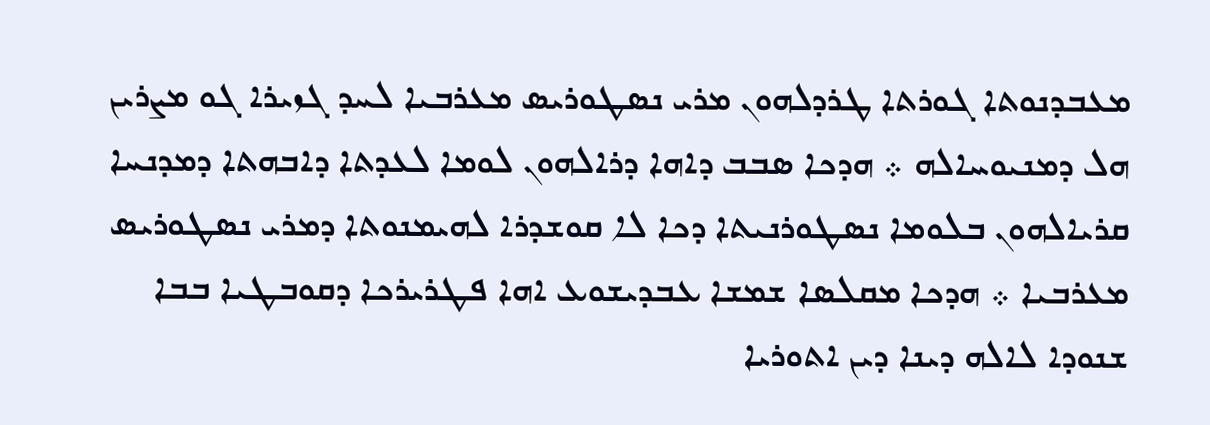ܡܥܒܕܢܘܬܐ ܓܘܪܬܐ ܛܪܕܠܗܘܢ ܡܪܝ ܢܤܛܘܪܝܤ ܡܥܪܒܝܐ ܠܚܕ ܓܙܝܪܐ ܓܘ ܡܨܪܝܢ ܗܠ ܕܡܢܝܘܚܐܠܗ ܀ ܗܕܟܐ ܤܒܒ ܕܐܗܐ ܕܪܐܠܗܘܢ ܠܘܡܐ ܠܥܕܬܐ ܕܐܒܗܬܐ ܕܡܕܢܚܐ ܩܪܝܐܠܗܘܢ ܒܠܘܡܐ ܢܤܛܘܪܢܝܬܐ ܕܟܐ ܠܐ ܩܘܫܕܪܐ ܠܗܝܡܢܘܬܐ ܕܡܪܝ ܢܤܛܘܪܝܤ ܡܥܪܒܝܐ ܀ ܗܕܟܐ ܡܩܠܤܐ ܫܡܫܐ ܥܒܕܝܫܘܥ ܐܗܐ ܦܛܪܝܪܟܐ ܕܩܘܒܛܝܐ ܒܒܐ ܫܢܘܕܐ ܠܐܠܗ ܕܝܢܐ ܕܝܢ ܐܬܘܪܝܐ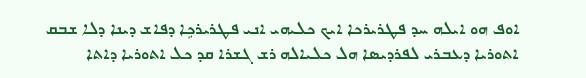ܐܘܦ ܗܘ ܐܝܠܗ ܚܕ ܦܛܪܝܪܟܐ ܐܝܟ ܟܠܝܗܝ ܐܢܝ ܦܛܪܝܪܟܹܐ ܕܦܐܫ ܕܝܢܐ ܕܠܐ ܫܒܩ ܐܬܘܪܝܐ ܕܥܒܪܝ ܠܦܪܕܝܣܐ ܗܠ ܟܠܝܐܠܗ ܪܫ ܓܫܪܐ ܩܕ ܟܠ ܐܬܘܪܝܐ ܕܐܬܐ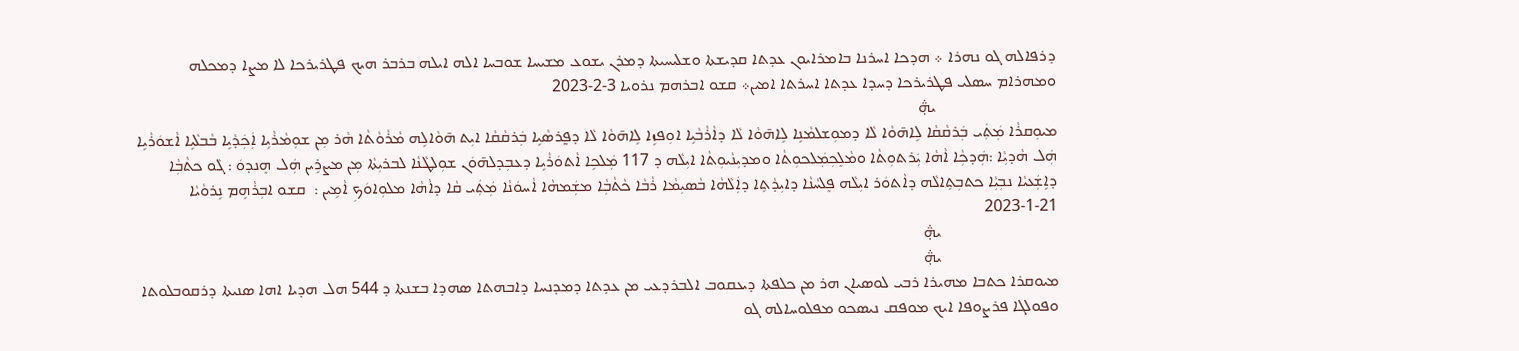ܕܪܦܐܠܗ ܓܘ ܢܗܪܐ ܀ ܗܕܟܐ ܐܚܪܢܐ ܒܐܡܪܐܝܘܢ ܥܕܬܐ ܩܕܝܫܬܐ ܘܫܠܝܚܝܬܐ ܕܡܪܢ ܝܫܘܥ ܡܫܝܚܐ ܫܘܒܚܐ ܐܠܗ ܐܝܠܗ ܒܪܒܪ ܗܝܟ ܦܛܪܝܪܟܐ ܠܐ ܡܨܐ ܕܡܟܠܗ ܘܡܗܪܐܡ ܚܤܠܝ ܦܛܪܝܪܟܐ ܕܚܕܐ ܥܕܬܐ ܐܚܪܬܐ ܐܡܝܢ܀ ܩܫܘ ܐܒܪܗܡ ܢܪܘܝܐ 3-2-2023
                             ܞ
ܡܝܘܼܩܪܵܐ ܡܲܬܲܝ ܒܲܪܩܵܩܵܐ ܠܹܐܗ̄ܘܵܐ ܠܵܐ ܕܡܘܼܫܠܡܵܢܹܐ ܠܹܐܗ̄ܘܵܐ ܠܵܐ ܕܐܵܪܵܒܵܝܹܐ ܐܘܼܦܙܹܐ ܠܹܐܗ̄ܘܵܐ ܠܵܐ ܕܦ̰ܪܣܵܝܹܐ ܒܲܪܩܵܩܵܐ ܐܝܼܬ ܗ̄ܘܵܐܠܹܗ ܡܵܪܵܘܵܬܵܐ ܗܵܪ ܡܼܢ ܫܘܼܡܵܪܵܝܹܐ ܐܲܟܲܕܵܝܹܐ ܒܵܒܠܵܝܹܐ ܐܵܫܘܿܪܵܝܹܐ ܗܲܠ ܗܵܕܝܼܵܐ :ܗܲܕܟܼܵܐ ܐܵܗܵܐ ܝܲܪܬܘܼܬܵܐ ܘܡܵܠܸܟܼܡܲܠܟܘܼܬܵܐ ܘܡܕܝܼܢܵܝܘܼܬܵܐ ܐܝܼܠܵܗ ܕ 117 ܡܲܠܟܹܐ ܐܵܬܘܿܪܵܝܹܐ ܕܥܒܼܕܠܗ̄ܘܿܢ ܫܘܼܠܛܵܢܵܐ ܠܒܪܝܼܬܵܐ ܡܼܢ ܡܨܪܹܝܢ ܗܲܠ ܗܸܢܕܘܿ : ܓܵܘ ܟܬܵܒܼܵܐ ܕܐܹܫܲܥܝܵܐ ܢܒܼܝܼܵܐ ܟܬܒܼܬܹܐܠܵܗ ܕܐܵܬܘܿܪ ܐܝܼܠܵܗ ܦܸܠܚܵܢܵܐ ܕܐܝܼܕܵܬܹܐ ܕܐܲܠܵܗܵܐ ܒܵܤܝܼܡܵܐ ܪܵܒܵܐ ܟܵܬܵܒܼܵܐ ܡܫܲܡܗܵܐ ܐܵܚܘܿܢܵܐ ܡܲܬܲܝ ܩܵܐ ܕܐܵܗܵܐ ܡܠܘܼܐܘܿܟܼ ܐܵܡܹܝܢ :  ܩܫܘ ܐܒܼܪܵܗܹܡ ܢܹܪܘܵܝܵܐ 21-1-2023
                            ܞ
                            ܞ
ܡܝܘܩܪܐ ܟܬܒܐ ܡܗܝܪܐ ܪܒܝ ܠܘܤܝܐܢ ܗܪ ܡܢ ܟܠܦܬܐ ܕܝܥܩܘܒ ܐܠܒܪܕܥܝ ܡܢ ܥܕܬܐ ܕܡܕܢܚܐ ܕܐܒܗܬܐ ܣܗܕܐ ܒܫܢܬܐ ܕ 544 ܗܠ ܗܕܝܐ ܐܗܐ ܤܢܝܬܐ ܕܪܩܘܒܠܘܬܐ ܘܦܘܠܓܐ ܦܪܨܘܦܐ ܐܝܟ ܡܘܦܩ ܢܝܣܟܘ ܡܦܠܘܚܐܠܗ ܓܘ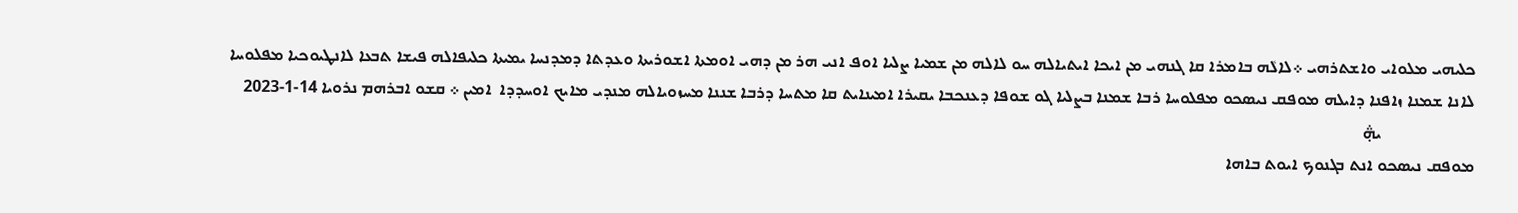ܟܠܝܗܝ ܡܠܘܐܝ ܘܐܫܬܪܗܝ ܀ܠܐܠܵܗ ܒܐܡܪܐ ܩܐ ܓܢܗܝ ܡܢ ܐܝܟܐ ܐܝܬܝܐܠܗ ܚܘ ܠܐܠܗ ܡܢ ܫܡܝܐ ܨܠܝܐ ܐܘܦ ܐܢܝ ܗܪ ܡܢ ܕܗܝ ܐܘܡܬܐ ܐܫܘܪܝܬܐ ܘܥܕܬܐ ܕܡܕܢܚܐ ܝܡܝܬܐ ܟܠܝܦܐܠܗ ܦܝܫܐ ܬܒܥܐ ܠܐܢܛܝܘܟܝܐ ܡܦܠܘܚܐ ܠܐܢܐ ܫܡܢܐ ܙܐܦܢܐ ܕܐܝܠܗ ܡܘܦܩ ܢܝܣܟܘ ܡܦܠܘܚܐ ܪܒܐ ܫܡܢܐ ܒܨܠܝܐ ܓܘ ܫܘܦܐ ܕܥܢܟܒܐ ܝܩܝܪܐ ܐܡܝܢܐܝܬ ܩܐ ܡܬܚܐ ܕܪܒܐ ܫܢܢܐ ܡܚܙܘܝܐܠܗ ܡܢܕܝ ܡܐܝܟ ܐܘܚܕܕܐ  ܐܡܝܢ ܀ ܩܫܘ ܐܒܪܗܡ ܢܪܘܝܐ 14-1-2023
                       ܞ
ܡܘܦܩ ܢܝܣܟܘ ܐܢܬ ܒܓܢܘܟ ܐܝܘܬ ܒܐܗܐ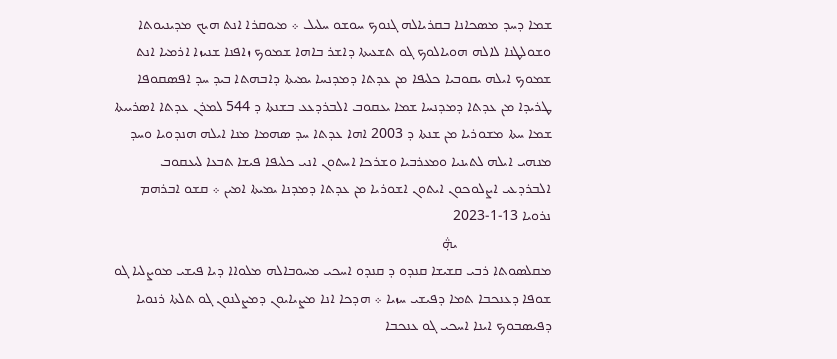ܫܡܐ ܕܚܕ ܡܤܟܐܢܐ ܒܩܪܝܐܠܗ ܓܢܘܟ ܚܘܫܘ ܚܠܝܠ ܀ ܡܝܘܩܪܐ ܐܢܬ ܗܝܟ ܡܕܝܢܝܘܬܐ ܘܫܘܠܛܢܐ ܠܐܠܗ ܗܘܝܐܠܘܟ ܓܘ ܬܫܥܝܬܐ ܕܐܫܪ ܒܐܗܐ ܫܡܘܟ ܙܐܦܢܐ ܫܢܝܙܐ ܐܪܡܝܐ ܐܢܬ ܫܡܘܟ ܐܝܠܗ ܝܩܘܒܝܐ ܟܠܝܦܐ ܡܢ ܥܕܬܐ ܕܡܕܢܚܐ ܝܡܝܬܐ ܕܐܒܗܬܐ ܒܝܕ ܚܕ ܐܦܣܩܘܦܐ ܛܪܝܕܐ ܡܢ ܥܕܬܐ ܕܡܕܢܚܐ ܫܡܐ ܝܥܩܘܒ ܐܠܒܪܕܥܥ ܒܫܢܬܐ ܕ 544 ܠܡܪܢ ܥܕܬܐ ܐܤܪܝܝܬܐ ܫܡܐ ܚܬܐ ܡܫܘܪܝܐ ܡܢ ܫܢܬܐ ܕ 2003 ܐܗܐ ܥܕܬܐ ܚܕ ܤܗܡܐ ܡܢܐ ܐܝܠܗ ܗܢܕܘܝܐ ܘܚܕ ܡܢܗܝ ܐܝܠܗ ܠܬܝܢܝܐ ܘܡܥܪܒܝܐ ܘܫܪܟܐ ܐܚܬܘܢ ܐܢܝ ܟܠܝܦܐ ܦܝܫܐ ܬܒܥܐ ܠܝܥܩܘܒ ܐܠܒܪܕܥܝ ܐܨܠܘܟܘܢ ܐܝܬܘܢ ܐܫܘܪܝܐ ܡܢ ܥܕܬܐ ܕܡܕܢܐ ܝܡܝܬܐ ܐܡܝܢ ܀ ܩܫܘ ܐܒܪܗܡ ܢܪܘܝܐ 13-1-2023
                          ܞ
ܡܩܠܣܘܬܐ ܪܒܝ ܩܫܝܫܐ ܩܢܕܘ ܕ ܩܢܕܘ ܐܚܟܝ ܡܚܘܒܐܠܗ ܡܠܘܐܐ ܕܝܐ ܦܝܫܝ ܡܘܨܠܝܐ ܓܘ ܫܘܦܐ ܕܥܢܟܒܐ ܬܡܐ ܕܦܝܫܝ ܚܙܝܐ ܀ ܗܕܟܐ ܐܢܐ ܡܨܝܐܝܘܢ ܕܡܨܠܢܘܢ ܓܘ ܬܠܬܐ ܪܢܘܝܐ ܕܦܝܤܒܘܟ ܐܝܢܐ ܐܚܟܝ ܓܘ ܥܢܟܒܐ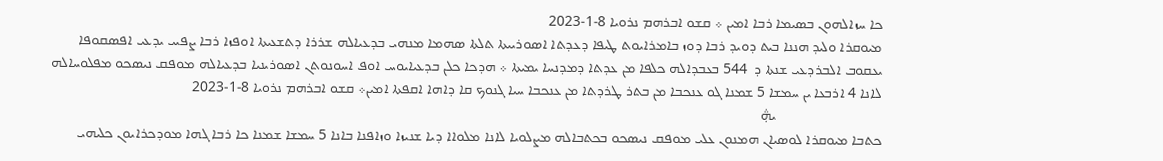ܟܐ ܚܙܐܠܗܘܢ ܒܤܝܡܐ ܪܒܐ ܐܡܝܢ ܀ ܩܫܘ ܐܒܪܗܡ ܢܪܘܝܐ 8-1-2023
ܡܝܘܩܪܐ ܘܠܝܕ ܗܢܢܐ ܒܝܬ ܕܘܝܕ ܪܒܐ ܕܘܙ ܒܐܡܪܐܝܘܬ ܛܝܦܐ ܕܥܕܬܐ ܐܣܘܪܝܝܬܐ ܬܠܬܐ ܣܗܡܐ ܡܢܗܝ ܒܕܥܝܐܠܗ ܫܪܪܐ ܕܬܫܥܝܬܐ ܐܘܦܙܐ ܪܒܐ ܨܦܝܝ ܝܕܥܝ ܐܦܣܩܘܦܐ ܝܥܩܘܒ ܐܠܒܪܕܥܝ ܫܢܬܐ ܕ  544 ܒܥܒܕܐܠܗ ܟܠܦܐ ܡܢ ܥܕܬܐ ܕܡܕܢܚܐ ܝܡܝܬܐ ܀ ܗܕܟܐ ܟܠܢ ܒܕܥܝܐܝܘܚ ܐܘܦ ܐܚܘܢܘܬܢ ܐܣܘܪܝܢܝܐ ܒܕܥܝܐܠܗ ܡܘܦܩ ܢܝܤܟܘ ܡܦܠܘܚܐܠܗ ܠܐܢܐ 4 ܐܪܒܥܐ ܝܢ ܚܡܫܐ 5 ܫܡܢܐ ܓܘ ܥܢܟܒܐ ܡܢ ܒܬܪ ܛܪܕܬܐ ܡܢ ܥܢܟܒܐ ܚܝܐ ܓܢܘܟ ܩܐ ܕܐܗܐ ܐܩܦܬܐ ܐܡܝܢ܀ ܩܫܘ ܐܒܪܗܡ ܢܪܘܝܐ 8-1-2023
                             ܞ
ܟܬܒܐ ܡܝܘܩܪܐ ܠܘܣܝܐܢ ܗܡܢܘܢ ܥܠܝ ܡܘܦܩ ܢܝܤܟܘ ܒܟܬܒܐܠܗ ܡܨܠܘܝܐ ܠܐܢܐ ܡܠܘܐܐ ܕܝܐ ܫܢܝܙܐ ܘܙܐܦܢܐ ܒܐܢܐ 5 ܚܡܫܐ ܫܡܢܐ ܟܐ ܪܒܐ ܓܗܐ ܡܘܕܟܪܐܝܘܢ ܟܠܝܗܝ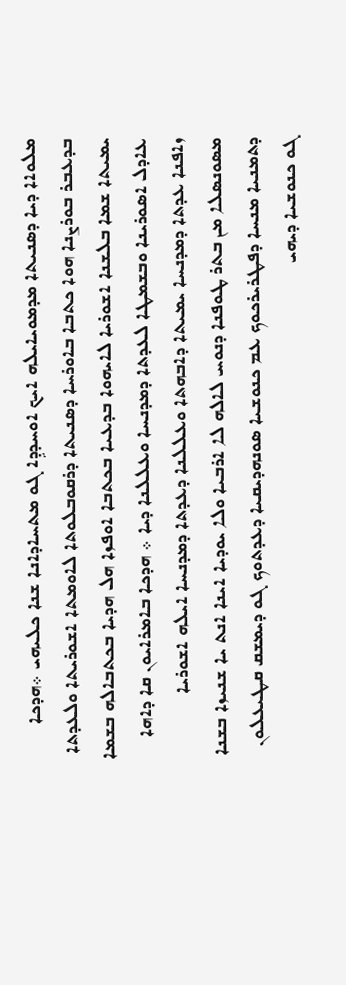ܡܠܘܐܐ ܕܝܐ ܕܤܢܝܬܐ ܡܕܡܘܝܐܝܠܗ ܐܝܟ ܐܘܚܕܕܹܐ ܓܘ ܡܬܚܐܕܐܢܐ ܫܢܐ ܟܠܝܗܝ ܀ܗܕܟܐ ܒܕܥܒܪ ܒܘܪܨܢܐ ܗܘܐ ܟܬܒܐ ܒܐܘܪܚܐ ܕܣܢܝܬܐ ܕܪܩܘܒܠܘܬܐ ܠܐܘܡܬܐ ܐܫܘܪܝܬܐ ܘܠܥܕܬܐ ܝܡܝܬܐ ܫܡܐ ܒܠܫܢܐ ܐܫܘܪܝܐ ܠܐܝܗܘܐ ܒܕܥܝܐ ܒܟܬܒܐ ܐܘܦܙܐ ܗܠ ܗܕܝܐ ܒܟܬܒܐܠܗ ܒܫܡܐ ܥܐܕܠ ܐܣܘܪܝܢܐ ܘܒܫܡܛܐ ܠܥܕܬܐ ܕܡܕܢܚܐ ܘܥܠܠܢܐ ܕܝܐ ܀ ܗܕܟܐ ܒܐܡܪܐܝܘܢ ܩܐ ܕܐܗܐ ܙܐܦܢܐ ܥܕܬܐ ܕܡܕܢܚܐ ܝܡܝܬܐ ܕܐܒܗܬܐ ܘܥܠܠܢܐ ܕܥܕܬܐ ܕܡܕܢܚܐ ܐܝܠܗ ܐܫܘܪܝܐ ܡܤܘܢܤܠܐ ܡܢ ܒܬܪ ܛܘܦܢܐ ܕܢܘܚ ܠܐܠܗ ܠܐ ܐܪܒܝܐ ܘܠܐ ܝܘܕܝܐ ܐܝܢܐ ܐܢܬ ܝܐ ܫܢܝܙܐ ܒܫܢܐ ܕܬܡܢܝܐ ܡܢܚܐ ܕܦܛܪܝܪܟܘܟ ܥܡ ܟܢܘܫܝܐ ܤܘܢܗܕܝܩܝܐ ܕܥܕܬܘܟ ܓܘ ܕܝܡܫܩ ܩܛܝܥܠܘܢ ܓܘ ܟܢܘܫܝܐ ܕܝܗܝ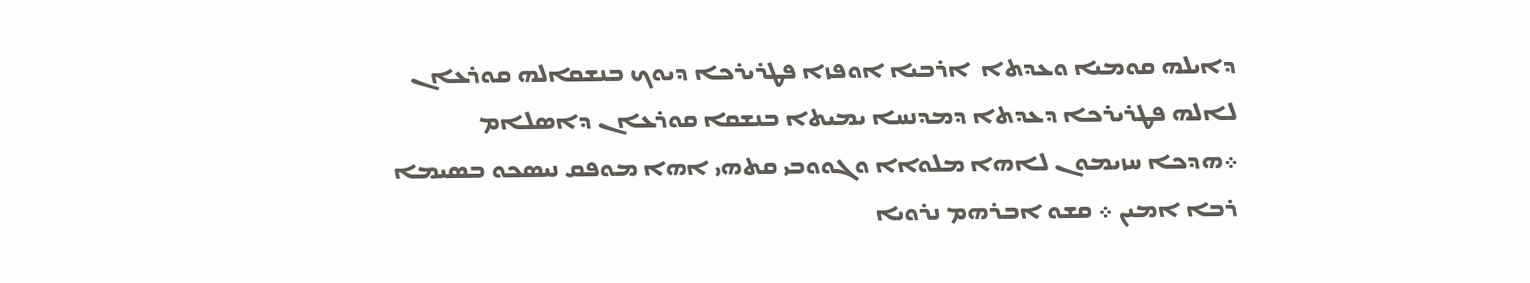ܕܐܝܠܗ ܩܘܡܝܐ ܘܥܕܬܐ  ܐܪܒܝܐ ܐܘܦܙܐ ܦܛܪܝܪܟܐ ܕܝܘܟ ܒܢܫܩܐܠܗ ܩܘܪܥܐܢ ܠܐܠܗ ܦܛܪܝܪܟܐ ܕܥܕܬܐ ܕܡܕܢܚܐ ܝܡܝܬܐ ܒܢܫܩܐ ܩܘܪܥܐܢ ܕܐܤܠܐܡ ܀ܗܕܟܐ ܚܙܝܡܘܢ ܠܐܗܐ ܡܠܘܐܐ ܘܓܘܘܒܝ ܩܬܗܝ ܐܗܐ ܡܘܦܩ ܢܝܣܟܘ ܒܤܝܡܐ ܪܒܐ ܐܡܝܢ ܀ ܩܫܘ ܐܒܪܗܡ ܢܪܘܝܐ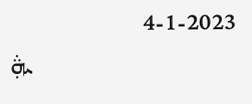4-1-2023
                             ܞ